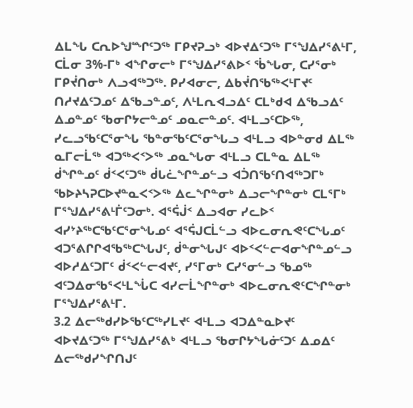ᐃᒪᖓ ᑕᕆᐅᖑᙱᑦᑐᖅ ᒥᑭᔪᕈᓗᒃ ᐊᐅᔪᐃᑦᑐᖅ ᒥᕐᖑᐃᓯᕐᕕᒻᒥ, ᑕᒫᓂ 3%-ᒥᒃ ᐊᖏᓂᓕᒃ ᒥᕐᖑᐃᓯᕐᕕᐅᑉ ᖄᖓᓂ, ᑕᓯᕐᓂᒃ ᒥᑭᔫᑎᓂᒃ ᐱᓗᐊᖅᑐᖅ. ᑭᓯᐊᓂᓕ, ᐃᑲᔫᑎᖃᖅᐸᒻᒥᔪᑦ ᑎᓱᔪᐃᑦᑐᓄᑦ ᐃᖃᓗᓐᓄᑦ, ᐱᒻᒪᕆᐊᓗᐃᑦ ᑕᒪᒃᑯᐊ ᐃᖃᓗᐃᑦ ᐃᓄᓐᓄᑦ ᖃᓂᒋᔭᓕᓐᓄᑦ ᓄᓇᓕᓐᓄᑦ. ᐊᒻᒪᓗᑦᑕᐅᖅ, ᓯᓚᓗᖃᑦᑕᕐᓂᖓ ᖃᓐᓂᖃᑦᑕᕐᓂᖓᓗ ᐊᒻᒪᓗ ᐊᐅᓐᓂᑯ ᐃᒪᖅ ᓇᒥᓕᒫᖅ ᐊᑐᖅᐸᑉᐳᖅ ᓄᓇᖓᓂ ᐊᒻᒪᓗ ᑕᒪᓐᓇ ᐃᒪᖅ ᑰᖏᓐᓄᑦ ᑰᑉᐸᑦᑐᖅ ᑰᒐᓛᖏᓐᓄᓪᓗ ᐊᑑᑎᖃᑦᑎᐊᖅᑐᒥᒃ ᖃᐅᔨᓴᕈᑕᐅᔪᓐᓇᐸᑉᐳᖅ ᐃᓚᖏᓐᓂᒃ ᐃᓗᓕᖏᓐᓂᒃ ᑕᒪᕐᒥᒃ ᒥᕐᖑᐃᓯᕐᕕᒻᒦᑦᑐᓂᒃ. ᐊᕐᕌᒎᑉ ᐃᓗᐊᓂ ᓯᓚᐅᑉ ᐊᓯᔾᔨᖅᑕᖃᑦᑕᕐᓂᖓᓄᑦ ᐊᕐᕌᒍᑕᒫᓪᓗ ᐊᐅᓚᓂᕆᕙᑦᑕᖓᓄᑦ ᐊᑐᕐᕕᒋᒋᐊᖃᖅᑕᖓᒍᑦ, ᑰᓐᓂᖓᒍᑦ ᐊᐅᑉᐸᓪᓕᐊᓂᖏᓐᓄᓪᓗ ᐊᐅᓱᐃᑦᑐᒥᑦ ᑰᑉᐸᓪᓕᐊᔪᑦ, ᓯᕐᒥᓂᒃ ᑕᓯᕐᓂᓪᓗ ᖃᓄᖅ ᐊᑦᑐᐃᓂᖃᕐᐸᒻᒪᖔᑕ ᐊᓯᓕᒫᖏᓐᓂᒃ ᐊᐅᓚᓂᕆᕙᑦᑕᖏᓐᓂᒃ ᒥᕐᖑᐃᓯᕐᕕᒻᒥ.
3.2 ᐃᓕᖅᑯᓯᐅᖃᑦᑕᖅᓯᒪᔪᑦ ᐊᒻᒪᓗ ᐊᑐᐃᓐᓇᐅᔪᑦ
ᐊᐅᔪᐃᑦᑐᖅ ᒥᕐᖑᐃᓯᕐᕕᒃ ᐊᒻᒪᓗ ᖃᓂᒋᔭᖓᓃᑦᑐᑦ ᐃᓄᐃᑦ ᐃᓕᖅᑯᓯᖏᑎᒍᑦ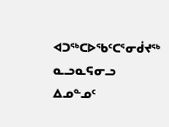ᐊᑐᖅᑕᐅᖃᑦᑕᕐᓂᑰᔪᖅ ᓇᓗᓇᕋᓂᓗ ᐃᓄᓐᓄᑦ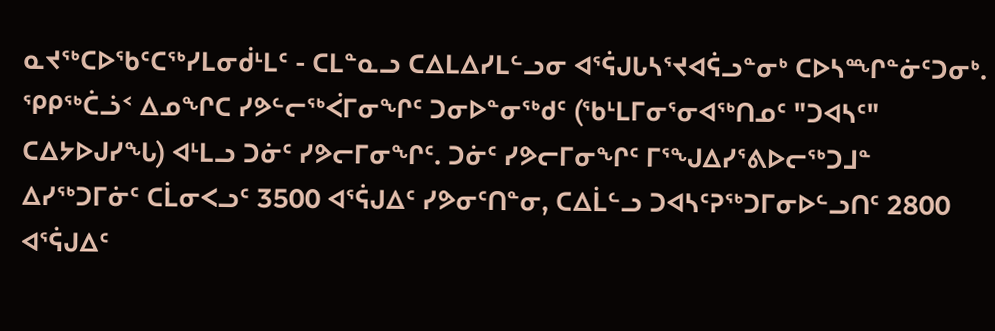ᓇᔪᖅᑕᐅᖃᑦᑕᖅᓯᒪᓂᑰᒻᒪᑦ - ᑕᒪᓐᓇᓗ ᑕᐃᒪᐃᓯᒪᓪᓗᓂ ᐊᕐᕌᒍᒐᓴᕐᔪᐊᕌᓗᓐᓂᒃ ᑕᐅᓴᙱᓐᓃᑦᑐᓂᒃ.
ᕿᑭᖅᑖᓘᑉ ᐃᓄᖏᑕ ᓯᕗᓪᓕᖅᐹᒥᓂᖏᑦ ᑐᓂᐅᓐᓂᖅᑯᑦ (ᖃᒻᒪᒥᓂᕐᓂᐊᖅᑎᓄᑦ "ᑐᐊᓴᑦ" ᑕᐃᔭᐅᒍᓯᖓ) ᐊᒻᒪᓗ ᑐᓃᑦ ᓯᕗᓕᒥᓂᖏᑦ. ᑐᓃᑦ ᓯᕗᓕᒥᓂᖏᑦ ᒥᕐᖑᐃᓯᕐᕕᐅᓕᖅᑐᒧᓐ ᐃᓯᖅᑐᒥᓃᑦ ᑕᒫᓂᐸᓗᑦ 3500 ᐊᕐᕌᒍᐃᑦ ᓯᕗᓂᑦᑎᓐᓂ, ᑕᐃᒫᓪᓗ ᑐᐊᓴᑦᕈᖅᑐᒥᓂᐅᓪᓗᑎᑦ 2800 ᐊᕐᕌᒍᐃᑦ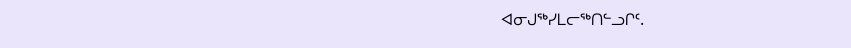ᐊᓂᒍᖅᓯᒪᓕᖅᑎᓪᓗᒋᑦ.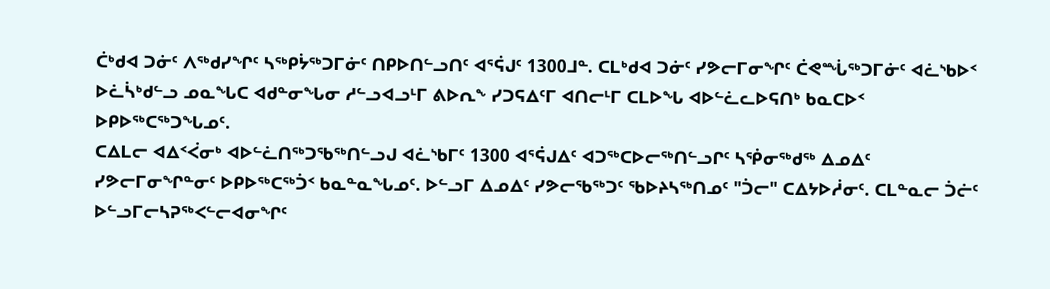ᑖᒃᑯᐊ ᑐᓃᑦ ᐱᖅᑯᓯᖏᑦ ᓴᖅᑭᔮᖅᑐᒥᓃᑦ ᑎᑭᐅᑎᓪᓗᑎᑦ ᐊᕐᕌᒍᑦ 1300ᒧᓐ. ᑕᒪᒃᑯᐊ ᑐᓃᑦ ᓯᕗᓕᒥᓂᖏᑦ ᑖᕙᙶᖅᑐᒥᓃᑦ ᐊᓛᔅᑲᐅᑉ ᐅᓛᓵᒃᑯᓪᓗ ᓄᓇᖓᑕ ᐊᑯᓐᓂᖓᓂ ᓱᓪᓗᐊᓗᒻᒥ ᕕᐅᕆᖕ ᓯᑐᕋᐃᑦᒥ ᐊᑎᓕᒻᒥ ᑕᒪᐅᖓ ᐊᐅᓪᓛᓚᐅᕋᑎᒃ ᑲᓇᑕᐅᑉ ᐅᑭᐅᖅᑕᖅᑐᖓᓄᑦ.
ᑕᐃᒪᓕ ᐊᐃᑉᐹᓂᒃ ᐊᐅᓪᓛᑎᖅᑐᖃᖅᑎᓪᓗᒍ ᐊᓛᔅᑲᒥᑦ 1300 ᐊᕐᕌᒍᐃᑦ ᐊᑐᖅᑕᐅᓕᖅᑎᓪᓗᒋᑦ ᓴᖀᓂᖅᑯᖅ ᐃᓄᐃᑦ ᓯᕗᓕᒥᓂᖏᓐᓂᑦ ᐅᑭᐅᖅᑕᖅᑑᑉ ᑲᓇᓐᓇᖓᓄᑦ. ᐅᓪᓗᒥ ᐃᓄᐃᑦ ᓯᕗᓕᖃᖅᑐᑦ ᖃᐅᔨᓴᖅᑎᓄᑦ "ᑑᓕ" ᑕᐃᔭᐅᓲᓂᑦ. ᑕᒪᓐᓇᓕ ᑑᓖᑦ ᐅᓪᓗᒥᓕᓴᕈᖅᐸᓪᓕᐊᓂᖏᑦ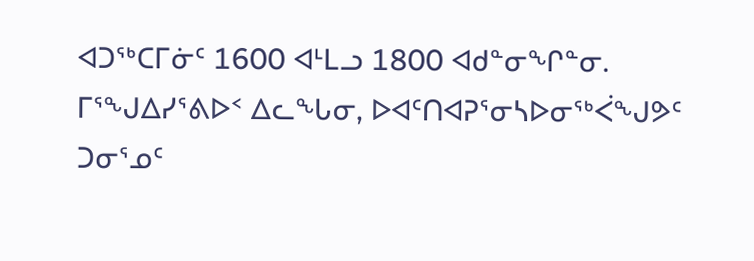ᐊᑐᖅᑕᒥᓃᑦ 1600 ᐊᒻᒪᓗ 1800 ᐊᑯᓐᓂᖏᓐᓂ.
ᒥᕐᖑᐃᓯᕐᕕᐅᑉ ᐃᓚᖓᓂ, ᐅᐊᑦᑎᐊᕈᕐᓂᓴᐅᓂᖅᐹᖑᕗᑦ ᑐᓂᕐᓄᑦ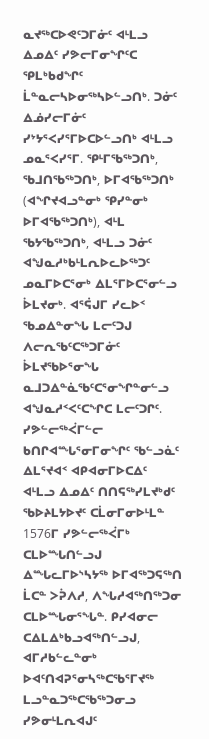ᓇᔪᖅᑕᐅᕙᑦᑐᒥᓃᑦ ᐊᒻᒪᓗ ᐃᓄᐃᑦ ᓯᕗᓕᒥᓂᖏᑦᑕ ᕿᒪᒃᑲᑯᖏᑦ ᒫᓐᓇᓕᓴᐅᓂᖅᓴᐅᓪᓗᑎᒃ. ᑐᓃᑦ ᐃᓅᓯᓕᒥᓃᑦ ᓯᔾᔭᕐᐸᓯᕐᒥᐅᑕᐅᓪᓗᑎᒃ ᐊᒻᒪᓗ ᓄᓇᕐᐸᓯᕐᒥ. ᕿᒻᒥᖃᖅᑐᑎᒃ, ᖃᒧᑎᖃᖅᑐᑎᒃ, ᐅᒥᐊᖃᖅᑐᑎᒃ (ᐊᖏᔪᐊᓗᓐᓂᒃ ᕿᓯᓐᓂᒃ ᐅᒥᐊᖃᖅᑐᑎᒃ), ᐊᒻᒪ ᖃᔭᖃᖅᑐᑎᒃ, ᐊᒻᒪᓗ ᑐᓃᑦ ᐊᖑᓇᓱᒃᑲᒻᒪᕆᐅᓚᐅᖅᑐᑦ ᓄᓇᒥᐅᑕᕐᓂᒃ ᐃᒪᕐᒥᐅᑕᕐᓂᓪᓗ ᐆᒪᔪᓂᒃ. ᐊᕐᕌᒍᒥ ᓯᓚᐅᑉ ᖃᓄᐃᓐᓂᖓ ᒪᓕᑦᑐᒍ ᐱᓕᕆᖃᑦᑕᖅᑐᒥᓃᑦ ᐆᒪᔪᖃᐅᕐᓂᖓ ᓇᒧᑐᐃᓐᓈᖃᑦᑕᕐᓂᖏᓐᓂᓪᓗ ᐊᖑᓇᓱᑉᐸᑦᑕᖏᑕ ᒪᓕᑦᑐᒋᑦ.
ᓯᕗᓪᓕᖅᐹᒥᓪᓕ ᑲᑎᒋᐊᙵᕐᓂᒥᓂᖏᑦ ᖃᓪᓗᓈᑦ ᐃᒪᕐᔪᐊᑉ ᐊᑭᐊᓂᒥᐅᑕᐃᑦ ᐊᒻᒪᓗ ᐃᓄᐃᑦ ᑎᑎᕋᖅᓯᒪᔪᒃᑯᑦ ᖃᐅᔨᒪᔭᐅᔪᑦ ᑕᒫᓂᒥᓂᐅᒻᒪᓐ 1576ᒥ ᓯᕗᓪᓕᖅᐹᒥᒃ ᑕᒪᐅᙵᑎᓪᓗᒍ ᐃᙵᓚᒥᐅᔅᓴᔭᖅ ᐅᒥᐊᖅᑐᕋᖅᑎ ᒫᑕᓐ ᐳᕉᐱᓱ, ᐱᖓᓱᐊᖅᑎᖅᑐᓂ ᑕᒪᐅᙵᓂᕐᖓᓐ. ᑭᓯᐊᓂᓕ ᑕᐃᒪᐃᒃᑲᓗᐊᖅᑎᓪᓗᒍ, ᐊᒥᓱᑲᓪᓚᓐᓂᒃ ᐅᐊᑦᑎᐊᕈᕐᓂᓴᖅᑕᖃᕐᒥᔪᖅ ᒪᓗᓐᓇᑐᖅᑕᖃᖅᑐᓂᓗ ᓯᕗᓂᒻᒪᕆᐊᒍᑦ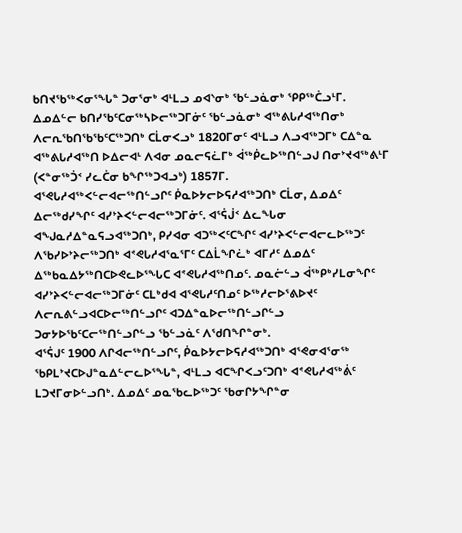ᑲᑎᔪᖃᖅᐸᓂᕐᖓᓐ ᑐᓂᕐᓂᒃ ᐊᒻᒪᓗ ᓄᐊᔅᓂᒃ ᖃᓪᓗᓈᓂᒃ ᕿᑭᖅᑖᓗᒻᒥ. ᐃᓄᐃᓪᓕ ᑲᑎᓯᖃᑦᑕᓂᖅᓴᐅᓕᖅᑐᒥᓃᑦ ᖃᓪᓗᓈᓂᒃ ᐊᖅᕕᒐᓱᐊᖅᑎᓂᒃ ᐱᓕᕆᖃᑎᖃᖃᑦᑕᖅᑐᑎᒃ ᑕᒫᓂᐸᓗᒃ 1820ᒥᓂᑦ ᐊᒻᒪᓗ ᐱᓗᐊᖅᑐᒥᒃ ᑕᐃᓐᓇ ᐊᖅᕕᒐᓱᐊᖅᑎ ᐅᐃᓕᐊᒻ ᐱᐊᓂ ᓄᓇᓕᕋᓛᒥᒃ ᐋᖅᑮᓚᐅᖅᑎᓪᓗᒍ ᑎᓂᔾᔪᐊᖅᕕᒻᒥ (ᐸᓐᓂᖅᑑᑉ ᓯᓚᑖᓂ ᑲᖏᖅᑐᐊᓗᒃ) 1857ᒥ.
ᐊᕐᕙᒐᓱᐊᖅᐸᓪᓕᐊᓕᖅᑎᓪᓗᒋᑦ ᑮᓇᐅᔭᓕᐅᕋᓱᐊᖅᑐᑎᒃ ᑕᒫᓂ, ᐃᓄᐃᑦ ᐃᓕᖅᑯᓯᖏᑦ ᐊᓯᔾᔨᐸᓪᓕᐊᓕᖅᑐᒥᓃᑦ. ᐊᕐᕌᒎᑉ ᐃᓚᖓᓂ ᐊᖑᓇᓱᐃᓐᓇᕋᓗᐊᖅᑐᑎᒃ, ᑭᓯᐊᓂ ᐊᑐᖅᐸᑦᑕᖏᑦ ᐊᓯᔾᔨᐸᓪᓕᐊᓕᓚᐅᖅᑐᑦ ᐱᖃᓯᐅᔾᔨᓕᖅᑐᑎᒃ ᐊᕝᕙᒐᓱᐊᕐᓇᕐᒥᑦ ᑕᐃᒫᖏᓛᒃ ᐊᒥᓱᑦ ᐃᓄᐃᑦ ᐃᖅᑲᓇᐃᔭᖅᑎᑕᐅᕙᓚᐅᕐᖓᑕ ᐊᕝᕙᒐᓱᐊᖅᑎᓄᑦ. ᓄᓇᓖᓪᓗ ᐋᖅᑭᒃᓯᒪᓂᖏᑦ ᐊᓯᔾᔨᐸᓪᓕᐊᓕᖅᑐᒥᓃᑦ ᑕᒪᒃᑯᐊ ᐊᕐᕙᒐᓱᑦᑎᓄᑦ ᐅᖅᓱᓕᐅᕐᕕᐅᔪᑦ ᐱᓕᕆᕕᓪᓗᐊᑕᐅᓕᖅᑎᓪᓗᒋᑦ ᐊᑐᐃᓐᓇᐅᓕᖅᑎᓪᓗᒋᓪᓗ ᑐᓂᔭᐅᖃᑦᑕᓕᖅᑎᓪᓗᒋᓪᓗ ᖃᓪᓗᓈᑦ ᐱᖁᑎᖏᓐᓂᒃ.
ᐊᕐᕌᒍᑦ 1900 ᐱᒋᐊᓕᖅᑎᓪᓗᒋᑦ, ᑮᓇᐅᔭᓕᐅᕋᓱᐊᖅᑐᑎᒃ ᐊᕐᕙᓂᐊᕐᓂᖅ ᖃᑭᒪᔾᔪᑕᐅᒍᓐᓇᐃᓪᓕᓚᐅᕐᖓᓐ, ᐊᒻᒪᓗ ᐊᑕᖏᐸᓗᑦᑐᑎᒃ ᐊᕝᕙᒐᓱᐊᖅᕖᑦ ᒪᑐᔪᒥᓂᐅᓪᓗᑎᒃ. ᐃᓄᐃᑦ ᓄᓇᖃᓚᐅᖅᑐᑦ ᖃᓂᒋᔭᖏᓐᓂ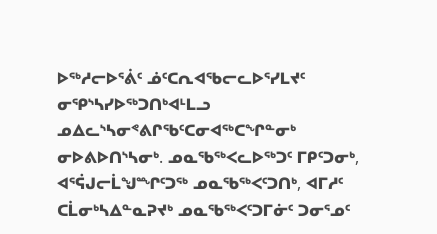ᐅᖅᓱᓕᐅᕐᕖᑦ ᓅᑦᑕᕆᐊᖃᓕᓚᐅᕐᓯᒪᔪᑦ ᓂᕿᔅᓴᓯᐅᖅᑐᑎᒃᐊᒻᒪᓗ ᓄᐃᓚᔅᓴᓂᕝᕕᒋᖃᑦᑕᓂᐊᖅᑕᖏᓐᓂᒃ ᓂᐅᕕᐅᑎᔅᓴᓂᒃ. ᓄᓇᖃᖅᐸᓚᐅᖅᑐᑦ ᒥᑭᑦᑐᓂᒃ, ᐊᕐᕌᒍᓕᒫᖑᙱᑦᑐᖅ ᓄᓇᖃᖅᐸᑦᑐᑎᒃ, ᐊᒥᓱᑦ ᑕᒫᓂᒃᓴᐃᓐᓇᕈᔪᒃ ᓄᓇᖃᖅᐸᑦᑐᒥᓃᑦ ᑐᓂᕐᓄᑦ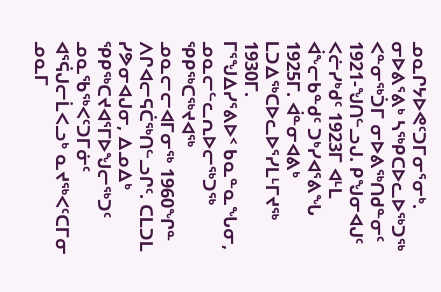ᓄᓇᒋᔭᐅᕙᑦᑐᒥᓂᕐᓂᒃ. ᓂᐅᕕᕐᕕᒃ ᓴᖅᑭᑕᐅᓚᐅᖅᑐᖅ ᐸᓐᓂᖅᑑᒥ ᓂᐅᕕᖅᑎᑯᓐᓂᑦ 1921-ᖑᑎᓪᓗᒍ. ᑭᖑᓂᐊᒍᑦ ᐸᓖᓯᒃᑯᑦ 1923ᒥ ᐊᒻᒪ ᐋᖕᓕᑲᓐᑯᑦ ᑐᒃᓯᐊᕐᕕᖓ 1925ᒥ. ᐋᓐᓂᐊᕕᒃ ᒪᑐᐃᖅᑕᐅᓚᐅᕐᓯᒪᒻᒥᔪᖅ 1930ᒥ.
ᒥᕐᖑᐃᓯᕐᕕᐅᑉ ᑲᓇᓐᓇᖓᓂ, ᓄᓇᓕᓪᓚᕆᐅᓕᖅᑐᖅ ᕿᑭᖅᑕᖅᔪᐊᖅ ᓄᓇᓕᓕᐊᒥᓂᖅ 1960ᖏᓐ ᐱᒋᐊᓕᕋᑖᖅᑎᓪᓗᒋᑦ. ᑕᒪᑐᒪ ᓯᕗᓂᐊᒍᓂ, ᐃᓄᐃᒃ ᕿᑭᖅᑕᔪᐊᕐᒥᐅᖑᓕᖅᑐᑦ ᓄᓇᖃᖅᐸᑦᑐᒥᓃᑦ ᐊᕐᕌᒍᓕᒫᐸᓗᒃ ᓇᔪᖅᐸᑦᑕᒥᓂ ᓄᓇᒥ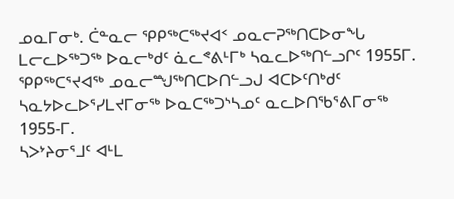ᓄᓇᒥᓂᒃ. ᑖᓐᓇᓕ ᕿᑭᖅᑕᖅᔪᐊᑉ ᓄᓇᓕᕈᖅᑎᑕᐅᓂᖓ ᒪᓕᓚᐅᖅᑐᖅ ᐅᓇᓕᒃᑯᑦ ᓈᓚᕝᕕᒻᒥᒃ ᓴᓇᓚᐅᖅᑎᓪᓗᒋᑦ 1955ᒥ. ᕿᑭᖅᑕᕐᔪᐊᖅ ᓄᓇᓕᙳᖅᑎᑕᐅᑎᓪᓗᒍ ᐊᑕᐅᑦᑎᒃᑯᑦ ᓴᓇᔭᐅᓚᐅᕐᓯᒪᔪᒥᓂᖅ ᐅᓇᑕᖅᑐᔅᓴᓄᑦ ᓇᓚᐅᑎᖃᕐᕕᒥᓂᖅ 1955-ᒥ.
ᓴᐳᔾᔨᓂᕐᒧᑦ ᐊᒻᒪ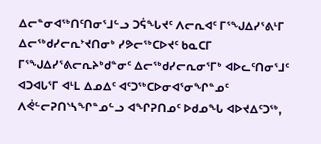ᐃᓕᓐᓂᐊᖅᑎᑦᑎᓂᕐᒧᓪᓗ ᑐᕌᖓᔪᑦ ᐱᓕᕆᐊᑦ ᒥᕐᖑᐃᓯᕐᕕᒻᒥ ᐃᓕᖅᑯᓯᓕᕆᔾᔪᑎᓂᒃ ᓯᕗᓕᖅᑕᐅᔪᑦ ᑲᓇᑕᒥ ᒥᕐᖑᐃᓯᕐᕕᓕᕆᔨᒃᑯᓐᓂᑦ ᐃᓕᖅᑯᓯᓕᕆᓂᕐᒥᒃ ᐊᐅᓚᑦᑎᓂᕐᒧᑦ ᐊᑐᐊᒐᕐᒥ ᐊᒻᒪ ᐃᓄᐃᑦ ᐊᑦᑐᖅᑕᐅᓂᐊᕐᓂᖏᓐᓄᑦ ᐱᕚᓪᓕᕈᑎᔅᓴᖏᓐᓄᓪᓗ ᐊᖏᕈᑎᓄᑦ ᐅᑯᓄᖓ ᐊᐅᔪᐃᑦᑐᖅ,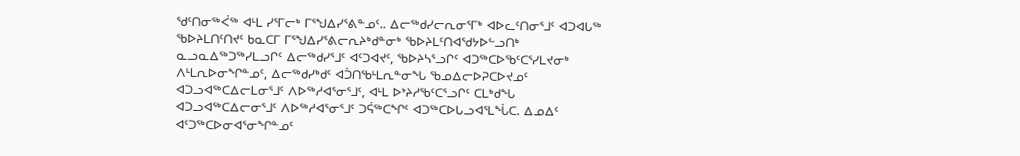ᖁᑦᑎᓂᖅᐹᖅ ᐊᒻᒪ ᓯᕐᒥᓕᒃ ᒥᕐᖑᐃᓯᕐᕕᓐᓄᑦ.. ᐃᓕᖅᑯᓯᓕᕆᓂᕐᒥᒃ ᐊᐅᓚᑦᑎᓂᕐᒧᑦ ᐊᑐᐊᒐᖅ ᖃᐅᔨᒪᑎᑦᑎᔪᑦ ᑲᓇᑕᒥ ᒥᕐᖑᐃᓯᕐᕕᓕᕆᔨᒃᑯᓐᓂᒃ ᖃᐅᔨᒪᑦᑎᐊᖁᔭᐅᓪᓗᑎᒃ ᓇᓗᓇᐃᖅᑐᖅᓯᒪᓗᒋᑦ ᐃᓕᖅᑯᓯᕐᒧᑦ ᐊᑦᑐᐊᔪᑦ, ᖃᐅᔨᓴᕐᓗᒋᑦ ᐊᑐᖅᑕᐅᖃᑦᑕᕐᓯᒪᔪᓂᒃ ᐱᒻᒪᕆᐅᓂᖏᓐᓄᑦ, ᐃᓕᖅᑯᓯᒃᑯᑦ ᐊᑑᑎᖃᒻᒪᕆᓐᓂᖓ ᖃᓄᐃᓕᐅᕈᑕᐅᔪᓄᑦ ᐊᑐᓗᐊᖅᑕᐃᓕᒪᓂᕐᒧᑦ ᐱᐅᖅᓱᐊᕐᓂᕐᒧᑦ, ᐊᒻᒪ ᐅᔾᔨᓱᖃᑦᑕᕐᓗᒋᑦ ᑕᒪᒃᑯᖓ ᐊᑐᓗᐊᖅᑕᐃᓕᓂᕐᒧᑦ ᐱᐅᖅᓱᐊᕐᓂᕐᒧᑦ ᑐᕌᖅᑕᖏᑦ ᐊᑐᖅᑕᐅᒐᓗᐊᕐᒪᖔᑕ. ᐃᓄᐃᑦ ᐊᑦᑐᖅᑕᐅᓂᐊᕐᓂᖏᓐᓄᑦ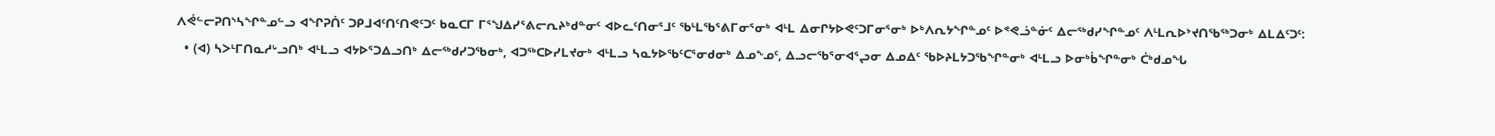ᐱᕚᓪᓕᕈᑎᔅᓴᖏᓐᓄᓪᓗ ᐊᖏᕈᑏᑦ ᑐᑭᒧᐊᑦᑎᑦᑎᕙᑦᑐᑦ ᑲᓇᑕᒥ ᒥᕐᖑᐃᓯᕐᕕᓕᕆᔨᒃᑯᓐᓂᑦ ᐊᐅᓚᑦᑎᓂᕐᒧᑦ ᖃᒻᒪᖃᕐᕕᒥᓂᕐᓂᒃ ᐊᒻᒪ ᐃᓂᒋᔭᐅᕙᑦᑐᒥᓂᕐᓂᒃ ᐅᒃᐱᕆᔭᖏᓐᓄᑦ ᐅᕝᕙᓘᓐᓃᑦ ᐃᓕᖅᑯᓯᖏᓐᓄᑦ ᐱᒻᒪᕆᐅᔾᔪᑎᖃᖅᑐᓂᒃ ᐃᒪᐃᑦᑐᑦ:
  • (ᐊ) ᓴᐳᒻᒥᑎᓇᓱᒡᓗᑎᒃ ᐊᒻᒪᓗ ᐊᔭᐅᕐᑐᐃᓗᑎᒃ ᐃᓕᖅᑯᓯᑐᖃᓂᒃ, ᐊᑐᖅᑕᐅᓯᒪᔪᓂᒃ ᐊᒻᒪᓗ ᓴᓇᔭᐅᖃᑦᑕᕐᓂᑯᓂᒃ ᐃᓄᖕᓄᑦ, ᐃᓗᓕᖃᕐᓂᐊᕐᖢᓂ ᐃᓄᐃᑦ ᖃᐅᔨᒪᔭᑐᖃᖏᓐᓂᒃ ᐊᒻᒪᓗ ᐅᓂᒃᑳᖏᓐᓂᒃ ᑖᒃᑯᓄᖓ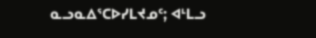ᓇᓗᓇᐃᕐᑕᐅᓯᒪᔪᓄᑦ; ᐊᒻᒪᓗ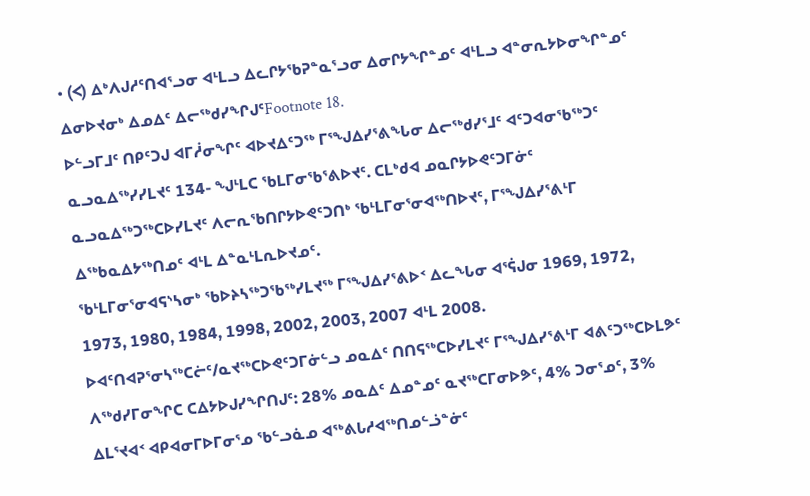• (ᐸ) ᐃᒃᐱᒍᓱᑦᑎᐊᕐᓗᓂ ᐊᒻᒪᓗ ᐃᓚᒋᔭᖃᕈᓐᓇᕐᓗᓂ ᐃᓂᒋᔭᖏᓐᓄᑦ ᐊᒻᒪᓗ ᐊᓐᓂᕆᔭᐅᓂᖏᓐᓄᑦ ᐃᓂᐅᔪᓂᒃ ᐃᓄᐃᑦ ᐃᓕᖅᑯᓯᖏᒍᑦFootnote 18.
ᐅᓪᓗᒥᒧᑦ ᑎᑭᑦᑐᒍ ᐊᒥᓲᓂᖏᑦ ᐊᐅᔪᐃᑦᑐᖅ ᒥᕐᖑᐃᓯᕐᕕᖓᓂ ᐃᓕᖅᑯᓯᕐᒧᑦ ᐊᑦᑐᐊᓂᖃᖅᑐᑦ ᓇᓗᓇᐃᖅᓯᓯᒪᔪᑦ 134- ᖑᒻᒪᑕ ᖃᒪᒥᓂᖃᕐᕕᐅᔪᑦ. ᑕᒪᒃᑯᐊ ᓄᓇᒋᔭᐅᕙᑦᑐᒥᓃᑦ ᓇᓗᓇᐃᖅᑐᖅᑕᐅᓯᒪᔪᑦ ᐱᓕᕆᖃᑎᒋᔭᐅᕙᑦᑐᑎᒃ ᖃᒻᒪᒥᓂᕐᓂᐊᖅᑎᐅᔪᑦ, ᒥᕐᖑᐃᓯᕐᕕᒻᒥ ᐃᖅᑲᓇᐃᔭᖅᑎᓄᑦ ᐊᒻᒪ ᐃᓐᓇᒻᒪᕆᐅᔪᓄᑦ.
ᖃᒻᒪᒥᓂᕐᓂᐊᕋᔅᓴᓂᒃ ᖃᐅᔨᓴᖅᑐᖃᖅᓯᒪᔪᖅ ᒥᕐᖑᐃᓯᕐᕕᐅᑉ ᐃᓚᖓᓂ ᐊᕐᕌᒍᓂ 1969, 1972, 1973, 1980, 1984, 1998, 2002, 2003, 2007 ᐊᒻᒪ 2008. ᐅᐊᑦᑎᐊᕈᕐᓂᓴᖅᑕᓖᑦ/ᓇᔪᖅᑕᐅᕙᑦᑐᒥᓃᓪᓗ ᓄᓇᐃᑦ ᑎᑎᕋᖅᑕᐅᓯᒪᔪᑦ ᒥᕐᖑᐃᓯᕐᕕᒻᒥ ᐊᕕᑦᑐᖅᑕᐅᒪᕗᑦ ᐱᖅᑯᓯᒥᓂᖏᑕ ᑕᐃᔭᐅᒍᓯᖏᑎᒍᑦ: 28% ᓄᓇᐃᑦ ᐃᓄᓐᓄᑦ ᓇᔪᖅᑕᒥᓂᐅᕗᑦ, 4% ᑐᓂᕐᓄᑦ, 3% ᐃᒪᕐᔪᐊᑉ ᐊᑭᐊᓂᒥᐅᒥᓂᕐᓄ ᖃᓪᓗᓈᓄ ᐊᖅᕕᒐᓱᐊᖅᑎᓄᓪᓘᓐᓃᑦ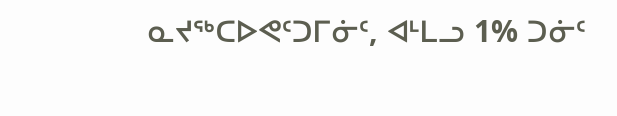ᓇᔪᖅᑕᐅᕙᑦᑐᒥᓃᑦ, ᐊᒻᒪᓗ 1% ᑐᓃᑦ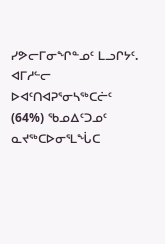ᓯᕗᓕᒥᓂᖏᓐᓄᑦ ᒪᓗᒋᔭᑦ. ᐊᒥᓱᓪᓕ ᐅᐊᑦᑎᐊᕈᕐᓂᓴᖅᑕᓖᑦ (64%) ᖃᓄᐃᑦᑐᓄᑦ ᓇᔪᖅᑕᐅᓂᕐᒪᖔᑕ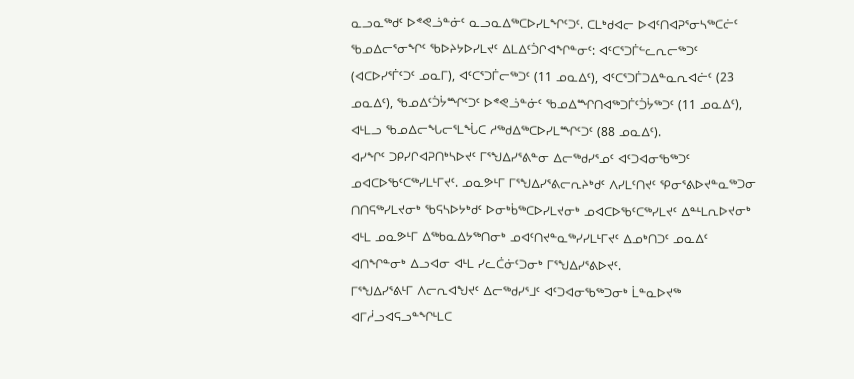ᓇᓗᓇᖅᑯᑦ ᐅᕝᕙᓘᓐᓃᑦ ᓇᓗᓇᐃᖅᑕᐅᓯᒪᖏᑦᑐᑦ. ᑕᒪᒃᑯᐊᓕ ᐅᐊᑦᑎᐊᕈᕐᓂᓴᖅᑕᓖᑦ ᖃᓄᐃᓕᕐᓂᖏᑦ ᖃᐅᔨᔭᐅᓯᒪᔪᑦ ᐃᒪᐃᑦᑑᒋᐊᖏᓐᓂᑦ: ᐊᑦᑕᕐᑐᒦᓪᓚᕆᓕᖅᑐᑦ (ᐊᑕᐅᓯᕐᒦᑦᑐᑦ ᓄᓇᒥ), ᐊᑦᑕᕐᑐᒦᓕᖅᑐᑦ (11 ᓄᓇᐃᑦ), ᐊᑦᑕᕐᑐᒦᑐᐃᓐᓇᕆᐊᓖᑦ (23 ᓄᓇᐃᑦ), ᖃᓄᐃᑦᑑᔮᙱᑦᑐᑦ ᐅᕝᕙᓘᓐᓃᑦ ᖃᓄᐃᙱᑎᐊᖅᑐᒦᑦᑑᔮᖅᑐᑦ (11 ᓄᓇᐃᑦ), ᐊᒻᒪᓗ ᖃᓄᐃᓕᖓᓕᕐᒪᖔᑕ ᓱᖅᑯᐃᖅᑕᐅᓯᒪᙱᑦᑐᑦ (88 ᓄᓇᐃᑦ).
ᐊᓯᖏᑦ ᑐᑭᓯᒋᐊᕈᑎᒃᓴᐅᔪᑦ ᒥᕐᖑᐃᓯᕐᕕᓐᓂ ᐃᓕᖅᑯᓯᕐᓄᑦ ᐊᑦᑐᐊᓂᖃᖅᑐᑦ ᓄᐊᑕᐅᖃᑦᑕᖅᓯᒪᒻᒥᔪᑦ. ᓄᓇᕗᒻᒥ ᒥᕐᖑᐃᓯᕐᕕᓕᕆᔨᒃᑯᑦ ᐱᓯᒪᑦᑎᔪᑦ ᕿᓂᕐᕕᐅᔪᓐᓇᖅᑐᓂ ᑎᑎᕋᖅᓯᒪᔪᓂᒃ ᖃᕋᓴᐅᔭᒃᑯᑦ ᐅᓂᒃᑳᖅᑕᐅᓯᒪᔪᓂᒃ ᓄᐊᑕᐅᖃᑦᑕᖅᓯᒪᔪᑦ ᐃᓐᒻᒪᕆᐅᔪᓂᒃ ᐊᒻᒪ ᓄᓇᕗᒻᒥ ᐃᖅᑲᓇᐃᔭᖅᑎᓂᒃ ᓄᐊᑦᑎᔪᓐᓇᖅᓯᓯᒪᒻᒥᔪᑦ ᐃᓄᒃᑎᑐᑦ ᓄᓇᐃᑦ ᐊᑎᖏᓐᓂᒃ ᐃᓗᐊᓂ ᐊᒻᒪ ᓯᓚᑖᓃᑦᑐᓂᒃ ᒥᕐᖑᐃᓯᕐᕕᐅᔪᑦ.
ᒥᕐᖑᐃᓯᕐᕕᒻᒥ ᐱᓕᕆᐊᖑᔪᑦ ᐃᓕᖅᑯᓯᕐᒧᑦ ᐊᑦᑐᐊᓂᖃᖅᑐᓂᒃ ᒫᓐᓇᐅᔪᖅ ᐊᒥᓲᓗᐊᕋᓗᓐᖏᒻᒪᑕ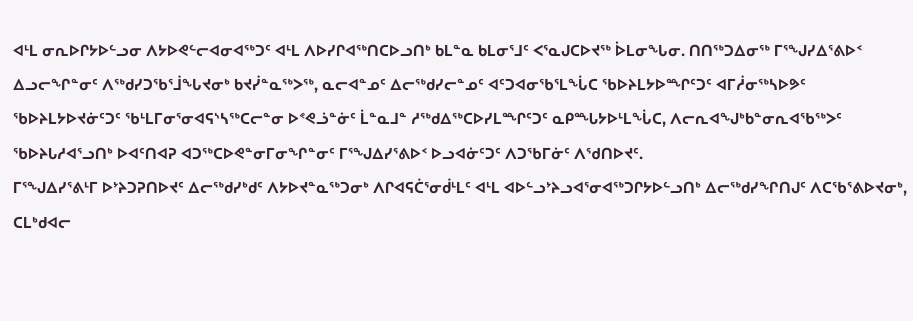ᐊᒻᒪ ᓂᕆᐅᒋᔭᐅᓪᓗᓂ ᐱᔭᐅᕙᓪᓕᐊᓂᐊᖅᑐᑦ ᐊᒻᒪ ᐱᐅᓯᒋᐊᖅᑎᑕᐅᓗᑎᒃ ᑲᒪᓐᓇ ᑲᒪᓂᕐᒧᑦ ᐸᕐᓇᒍᑕᐅᔪᖅ ᐆᒪᓂᖓᓂ. ᑎᑎᖅᑐᐃᓂᖅ ᒥᕐᖑᓯᐃᕐᕕᐅᑉ ᐃᓗᓕᖏᓐᓂᑦ ᐱᖅᑯᓯᑐᖃᕐᒨᖓᔪᓂᒃ ᑲᔪᓰᓐᓇᖅᐳᖅ, ᓇᓕᐊᓐᓄᑦ ᐃᓕᖅᑯᓯᓕᓐᓄᑦ ᐊᑦᑐᐊᓂᖃᕐᒪᖔᑕ ᖃᐅᔨᒪᔭᐅᙱᑦᑐᑦ ᐊᒥᓲᓂᖅᓴᐅᕗᑦ ᖃᐅᔨᒪᔭᐅᔪᓃᑦᑐᑦ ᖃᒻᒪᒥᓂᕐᓂᐊᕋᔅᓴᖅᑕᓕᓐᓂ ᐅᕝᕙᓘᓐᓃᑦ ᒫᓐᓇᒧᓐ ᓱᖅᑯᐃᖅᑕᐅᓯᒪᙱᑦᑐᑦ ᓇᑭᙵᔭᐅᒻᒪᖔᑕ, ᐱᓕᕆᐊᖑᒃᑲᓐᓂᕆᐊᖃᖅᐳᑦ ᖃᐅᔨᒐᓱᐊᕐᓗᑎᒃ ᐅᐊᑦᑎᐊᕈ ᐊᑐᖅᑕᐅᕙᓐᓂᒥᓂᖏᓐᓂᑦ ᒥᕐᖑᐃᓯᕐᕕᐅᑉ ᐅᓗᐊᓃᑦᑐᑦ ᐱᑐᖃᒥᓃᑦ ᐱᖁᑎᐅᔪᑦ.
ᒥᕐᖑᐃᓯᕐᕕᒻᒥ ᐅᔾᔨᑐᕈᑎᐅᔪᑦ ᐃᓕᖅᑯᓯᒃᑯᑦ ᐱᔭᐅᔪᓐᓇᖅᑐᓂᒃ ᐱᒋᐊᕋᑖᕐᓂᑰᒻᒪᑦ ᐊᒻᒪ ᐊᐅᓪᓗᔾᔨᓗᐊᕐᓂᐊᖅᑐᒋᔭᐅᓪᓗᑎᒃ ᐃᓕᖅᑯᓯᖏᑎᒍᑦ ᐱᑕᖃᕐᕕᐅᔪᓂᒃ, ᑕᒪᒃᑯᐊᓕ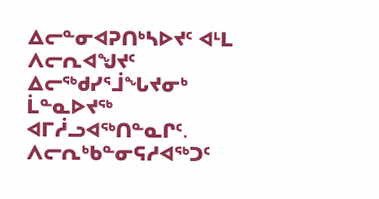ᐃᓕᓐᓂᐊᕈᑎᒃᓴᐅᔪᑦ ᐊᒻᒪ ᐱᓕᕆᐊᖑᔪᑦ ᐃᓕᖅᑯᓯᕐᒨᖓᔪᓂᒃ ᒫᓐᓇᐅᔪᖅ ᐊᒥᓲᓗᐊᖅᑎᓐᓇᒋᑦ. ᐱᓕᕆᒃᑲᓐᓂᕋᓱᐊᖅᑐᑦ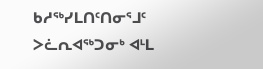ᑲᓱᖅᓯᒪᑎᑦᑎᓂᕐᒧᑦ ᐳᓛᕆᐊᖅᑐᓂᒃ ᐊᒻᒪ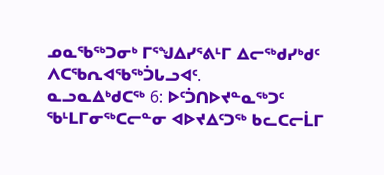ᓄᓇᖃᖅᑐᓂᒃ ᒥᕐᖑᐃᓯᕐᕕᒻᒥ ᐃᓕᖅᑯᓯᒃᑯᑦ ᐱᑕᖃᕆᐊᖃᖅᑑᒐᓗᐊᑦ.
ᓇᓗᓇᐃᒃᑯᑕᖅ 6: ᐅᑦᑑᑎᐅᔪᓐᓇᖅᑐᑦ ᖃᒻᒪᒥᓂᖅᑕᓕᓐᓂ ᐊᐅᔪᐃᑦᑐᖅ ᑲᓚᑕᓕᒫᒥ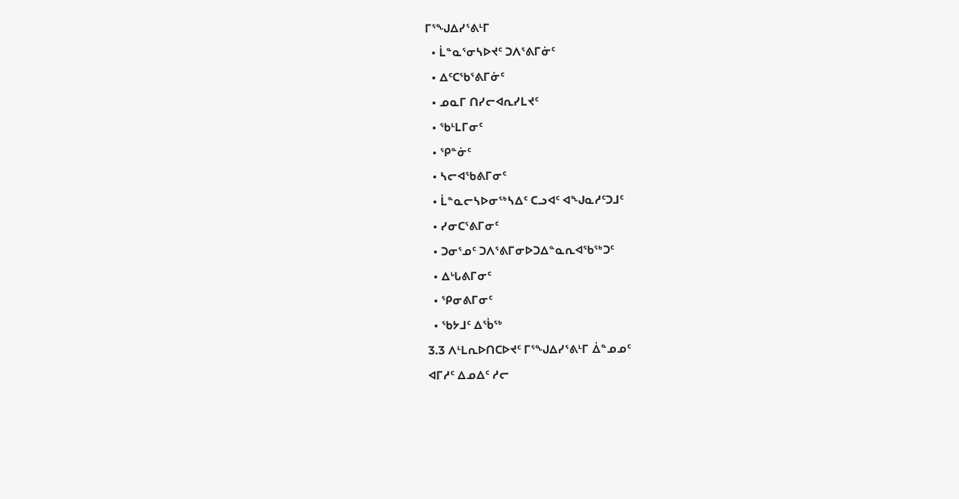ᒥᕐᖑᐃᓯᕐᕕᒻᒥ
  • ᒫᓐᓇᕐᓂᓴᐅᔪᑦ ᑐᐱᕐᕕᒥᓃᑦ
  • ᐃᑦᑕᖃᕐᕕᒥᓃᑦ
  • ᓄᓇᒥ ᑎᓯᓕᐊᕆᓯᒪᔪᑦ
  • ᖃᒻᒪᒥᓂᑦ
  • ᕿᓐᓃᑦ
  • ᓴᓕᐊᖃᕕᒥᓂᑦ
  • ᒫᓐᓇᓕᓴᐅᓂᖅᓴᐃᑦ ᑕᓗᐊᑦ ᐊᖑᓇᓱᑦᑐᒧᑦ
  • ᓯᓂᑕᕐᕕᒥᓂᑦ
  • ᑐᓂᕐᓄᑦ ᑐᐱᕐᕕᒥᓂᐅᑐᐃᓐᓇᕆᐊᖃᖅᑐᑦ
  • ᐃᒡᒐᕕᒥᓂᑦ
  • ᕿᓂᕕᒥᓂᑦ
  • ᖃᔭᒧᑦ ᐃᖄᖅ
3.3 ᐱᒻᒪᕆᐅᑎᑕᐅᔪᑦ ᒥᕐᖑᐃᓯᕐᕕᒻᒥ ᐄᓐᓄᓄᑦ
ᐊᒥᓱᑦ ᐃᓄᐃᑦ ᓱᓕ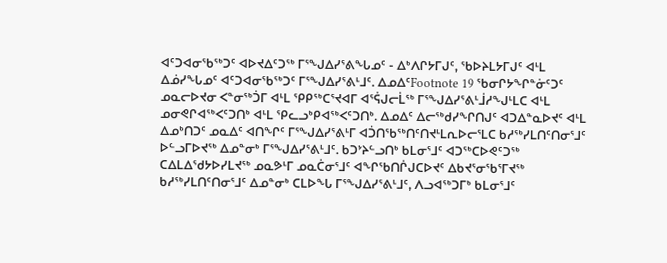ᐊᑦᑐᐊᓂᖃᖅᑐᑦ ᐊᐅᔪᐃᑦᑐᖅ ᒥᕐᖑᐃᓯᕐᕕᖓᓄᑦ - ᐃᒃᐱᒋᔭᒥᒍᑦ, ᖃᐅᔨᒪᔭᒥᒍᑦ ᐊᒻᒪ ᐃᓅᓯᖓᓄᑦ ᐊᑦᑐᐊᓂᖃᖅᑐᑦ ᒥᕐᖑᐃᓯᕐᕕᒻᒧᑦ. ᐃᓄᐃᑦFootnote 19 ᖃᓂᒋᔭᖏᓐᓃᑦᑐᑦ ᓄᓇᓕᐅᔪᓂ ᐸᓐᓂᖅᑑᒥ ᐊᒻᒪ ᕿᑭᖅᑕᕐᔪᐊᒥ ᐊᕐᕌᒍᓕᒫᖅ ᒥᕐᖑᐃᓯᕐᕕᒻᒨᓱᖑᒻᒪᑕ ᐊᒻᒪ ᓄᓂᕙᒋᐊᖅᐸᑦᑐᑎᒃ ᐊᒻᒪ ᕿᓚᓗᒃᑭᐊᖅᐸᑦᑐᑎᒃ. ᐃᓄᐃᑦ ᐃᓕᖅᑯᓯᖏᑎᒍᑦ ᐊᑐᐃᓐᓇᐅᔪᑦ ᐊᒻᒪ ᐃᓄᒃᑎᑐᑦ ᓄᓇᐃᑦ ᐊᑎᖏᑦ ᒥᕐᖑᐃᓯᕐᕕᒻᒥ ᐊᑑᑎᖃᖅᑎᑦᑎᔪᒻᒪᕆᐅᓕᕐᒪᑕ ᑲᓱᖅᓯᒪᑎᑦᑎᓂᕐᒧᑦ ᐅᓪᓗᒥᐅᔪᖅ ᐃᓄᓐᓂᒃ ᒥᕐᖑᐃᓯᕐᕕᒻᒧᑦ. ᑲᑐᔾᔨᓪᓗᑎᒃ ᑲᒪᓂᕐᒧᑦ ᐊᑐᖅᑕᐅᕙᑦᑐᖅ ᑕᐃᒪᐃᖁᔭᐅᓯᒪᔪᖅ ᓄᓇᕗᒻᒥ ᓄᓇᑖᓂᕐᒧᑦ ᐊᖏᖃᑎᒌᒍᑕᐅᔪᑦ ᐃᑲᔪᕐᓂᖃᕐᒥᔪᖅ ᑲᓱᖅᓯᒪᑎᑦᑎᓂᕐᒧᑦ ᐃᓄᓐᓂᒃ ᑕᒪᐅᖓ ᒥᕐᖑᐃᓯᕐᕕᒻᒧᑦ, ᐱᓗᐊᖅᑐᒥᒃ ᑲᒪᓂᕐᒧᑦ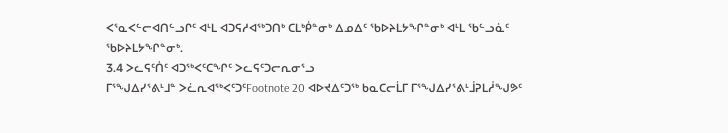ᐸᕐᓇᐸᓪᓕᐊᑎᓪᓗᒋᑦ ᐊᒻᒪ ᐊᑐᕋᓱᐊᖅᑐᑎᒃ ᑕᒪᒃᑮᓐᓂᒃ ᐃᓄᐃᑦ ᖃᐅᔨᒪᔭᖏᓐᓂᒃ ᐊᒻᒪ ᖃᓪᓗᓈᑦ ᖃᐅᔨᒪᔭᖏᓐᓂᒃ.
3.4 ᐳᓚᕋᑦᑏᑦ ᐊᑐᖅᐸᑦᑕᖏᑦ ᐳᓚᕋᑦᑐᓕᕆᓂᕐᓗ
ᒥᕐᖑᐃᓯᕐᕕᒻᒧᓐ ᐳᓛᕆᐊᖅᐸᑦᑐᑦFootnote 20 ᐊᐅᔪᐃᑦᑐᖅ ᑲᓇᑕᓕᒫᒥ ᒥᕐᖑᐃᓯᕐᕕᒻᒨᕈᒪᓲᖑᕗᑦ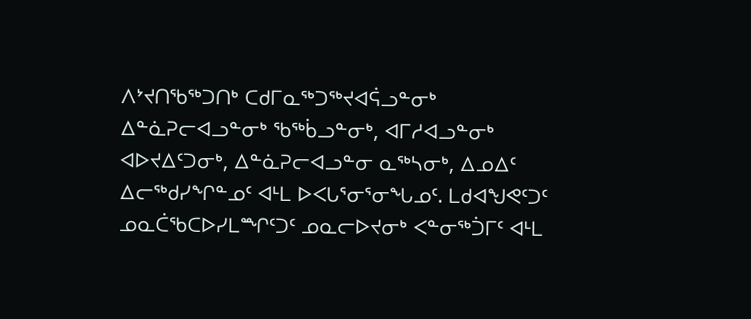ᐱᔾᔪᑎᖃᖅᑐᑎᒃ ᑕᑯᒥᓇᖅᑐᖅᔪᐊᕌᓗᓐᓂᒃ ᐃᓐᓈᕈᓕᐊᓗᓐᓂᒃ ᖃᖅᑳᓗᓐᓂᒃ, ᐊᒥᓱᐊᓗᓐᓂᒃ ᐊᐅᔪᐃᑦᑐᓂᒃ, ᐃᓐᓈᕈᓕᐊᓗᓐᓂ ᓇᖅᓴᓂᒃ, ᐃᓄᐃᑦ ᐃᓕᖅᑯᓯᖏᓐᓄᑦ ᐊᒻᒪ ᐅᐸᒐᕐᓂᕐᓂᖓᓄᑦ. ᒪᑯᐊᖑᕙᑦᑐᑦ ᓄᓇᑖᖃᑕᐅᓯᒪᙱᑦᑐᑦ ᓄᓇᓕᐅᔪᓂᒃ ᐸᓐᓂᖅᑑᒥᑦ ᐊᒻᒪ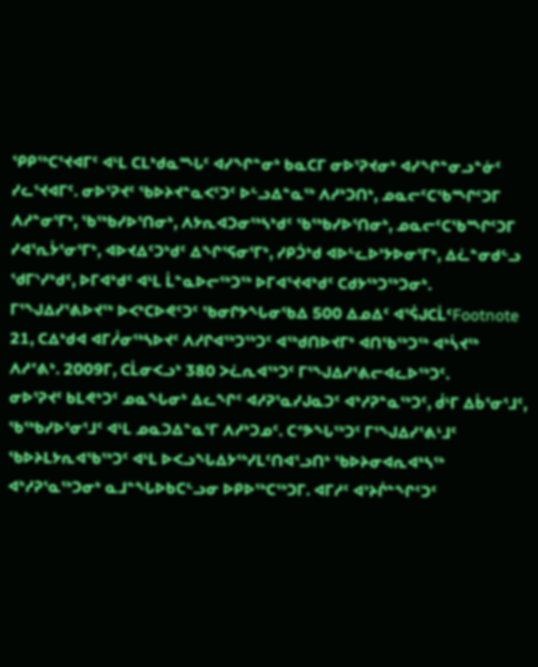ᕿᑭᖅᑕᕐᔪᐊᒥᑦ ᐊᒻᒪ ᑕᒪᒃᑯᓇᙵᑦ ᐊᓯᖏᓐᓂᒃ ᑲᓇᑕᒥ ᓂᐅᕐᕈᔪᓂᒃ ᐊᓯᖏᓐᓂᓗᓐᓃᑦ ᓯᓚᕐᔪᐊᒥᑦ. ᓂᐅᕐᕈᔪᑦ ᖃᐅᔨᔪᓐᓇᐸᑦᑐᑦ ᐅᓪᓗᐃᓐᓇᖅ ᐱᓱᒃᑐᑎᒃ, ᓄᓇᓕᑦᑕᖃᙱᑦᑐᒥ ᐱᓱᓐᓂᕐᒥᒃ, ᖃᖅᑲᓯᐅᕐᑎᓂᒃ, ᐱᔭᕆᐊᑐᓂᖅᓴᒃᑯᑦ ᖃᖅᑲᓯᐅᕐᑎᓂᒃ, ᓄᓇᓕᑦᑕᖃᙱᑦᑐᒥ ᓯᐊᕐᕆᔮᕐᓂᕐᒥᒃ, ᐊᐅᔪᐃᑦᑐᒃᑯᑦ ᐃᖏᕐᕋᓂᕐᒥᒃ, ᓯᑭᑑᒃᑯ ᐊᐅᓪᓚᐅᔾᔭᐅᓂᕐᒥᒃ, ᐃᓛᓐᓂᑯᓪᓗ ᖁᒥᔅᓯᒃᑯᑦ, ᐅᒥᐊᒃᑯᑦ ᐊᒻᒪ ᒫᓐᓇᐅᓕᖅᑐᖅ ᐅᒥᐊᕐᔪᐊᒃᑯᑦ ᑕᑯᔭᖅᑐᖅᑐᓂᒃ.
ᒥᕐᖑᐃᓯᕐᕕᐅᔪᖅ ᐅᐸᒃᑕᐅᕙᑦᑐᑦ ᖃᓂᒋᔭᖓᓂᖃᐃ 500 ᐃᓄᐃᑦ ᐊᕐᕌᒍᑕᒫᑦFootnote 21, ᑕᐃᒃᑯᐊ ᐊᒥᓲᓂᖅᓴᐅᔪᑦ ᐱᓱᒋᐊᖅᑐᖅᑐᑦ ᐊᖅᑯᑎᐅᔪᒥᒃ ᐊᑎᖃᖅᑐᖅ ᐊᒃᓵᔪᖅ ᐱᓱᕝᕕᒃ. 2009ᒥ, ᑕᒫᓂᐸᓗᒃ 380 ᐳᓛᕆᐊᖅᑐᑦ ᒥᕐᖑᐃᓯᕐᕕᓕᐊᓚᐅᖅᑐᑦ.
ᓂᐅᕐᕈᔪᑦ ᑲᒪᕙᒃᑐᑦ ᓄᓇᖓᓂᒃ ᐃᓚᖏᑦ ᐊᓱᕈᕐᓇᓯᒍᓇᑐᑦ ᐊᒃᓱᕈᓐᓇᖅᑐᑦ, ᑰᒻᒥ ᐃᑳᕐᓂᕐᒧᑦ, ᖃᖅᑲᓯᐅᕐᓂᕐᒧᑦ ᐊᒻᒪ ᓄᓇᑐᐃᓐᓇᕐᒥ ᐱᓱᒃᑐᓄᑦ. ᑕᕝᕗᖓᖅᑐᑦ ᒥᕐᖑᐃᓯᕐᕕᒻᒧᑦ ᖃᐅᔨᒪᔭᕆᐊᖃᖅᑐᑦ ᐊᒻᒪ ᐅᐸᓗᖓᐃᔭᖅᓯᒪᑦᑎᐊᕐᓗᑎᒃ ᖃᐅᔨᓂᐊᕆᐊᒃᓴᖅ ᐊᒃᓱᕈᕐᓇᖅᑐᓂᒃ ᓇᒧᓐᖓᐅᑲᑕᓪᓗᓂ ᐅᑭᐅᖅᑕᖅᑐᒥ. ᐊᒥᓱᑦ ᐊᔾᔨᒌᓐᖏᑦᑐᑦ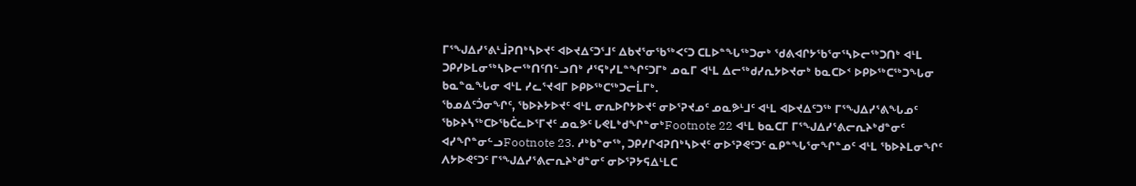ᒥᕐᖑᐃᓯᕐᕕᒻᒨᕈᑎᒃᓴᐅᔪᑦ ᐊᐅᔪᐃᑦᑐᕐᒧᑦ ᐃᑲᔪᕐᓂᖃᖅᐸᑦᑐ ᑕᒪᐅᓐᖓᖅᑐᓂᒃ ᖁᕕᐊᒋᔭᖃᕐᓂᕐᓴᐅᓕᖅᑐᑎᒃ ᐊᒻᒪ ᑐᑭᓯᐅᒪᓂᖅᓴᐅᓕᖅᑎᑦᑎᓪᓗᑎᒃ ᓱᕐᕋᒃᓯᒪᓐᖏᑦᑐᒥᒃ ᓄᓇᒥ ᐊᒻᒪ ᐃᓕᖅᑯᓯᕆᔭᐅᔪᓂᒃ ᑲᓇᑕᐅᑉ ᐅᑭᐅᖅᑕᖅᑐᖓᓂ ᑲᓇᓐᓇᖓᓂ ᐊᒻᒪ ᓯᓚᕐᔪᐊᒥ ᐅᑭᐅᖅᑕᖅᑐᓕᒫᒥᒃ.
ᖃᓄᐃᑦᑑᓂᖏᑦ, ᖃᐅᔨᔭᐅᔪᑦ ᐊᒻᒪ ᓂᕆᐅᒋᔭᐅᔪᑦ ᓂᐅᕐᕈᔪᓄᑦ ᓄᓇᕗᒻᒧᑦ ᐊᒻᒪ ᐊᐅᔪᐃᑦᑐᖅ ᒥᕐᖑᐃᓯᕐᕕᖓᓄᑦ ᖃᐅᔨᓴᖅᑕᐅᖃᑖᓚᐅᕐᒥᔪᑦ ᓄᓇᕗᑦ ᒐᕙᒪᒃᑯᖏᓐᓂᒃFootnote 22 ᐊᒻᒪ ᑲᓇᑕᒥ ᒥᕐᖑᐃᓯᕐᕕᓕᕆᔨᒃᑯᓐᓂᑦ ᐊᓯᖏᓐᓂᓪᓗFootnote 23. ᓱᒃᑲᓐᓂᖅ, ᑐᑭᓯᒋᐊᕈᑎᒃᓴᐅᔪᑦ ᓂᐅᕐᕈᕙᑦᑐᑦ ᓇᑭᓐᖓᕐᓂᖏᓐᓄᑦ ᐊᒻᒪ ᖃᐅᔨᒪᓂᖏᑦ ᐱᔭᐅᕙᑦᑐᑦ ᒥᕐᖑᐃᓯᕐᕕᓕᕆᔨᒃᑯᓐᓂᑦ ᓂᐅᕐᕈᔭᕋᐃᒻᒪᑕ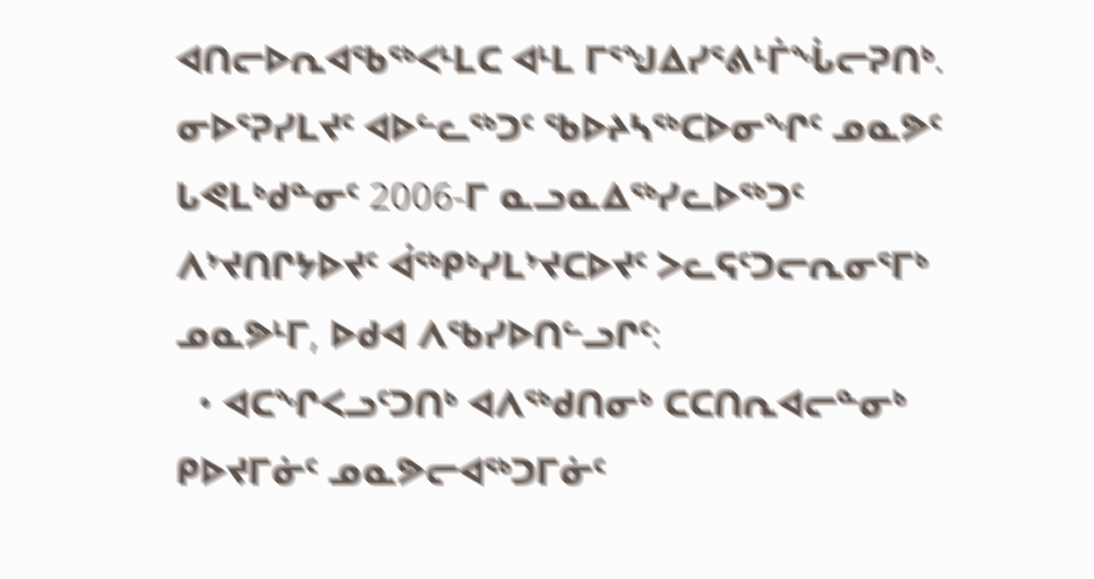ᐊᑎᓕᐅᕆᐊᖃᖅᐸᒻᒪᑕ ᐊᒻᒪ ᒥᕐᖑᐃᓯᕐᕕᒻᒦᖔᓕᕈᑎᒃ.
ᓂᐅᕐᕈᓯᒪᔪᑦ ᐊᐅᓪᓚᖅᑐᑦ ᖃᐅᔨᓴᖅᑕᐅᓂᖏᑦ ᓄᓇᕗᑦ ᒐᕙᒪᒃᑯᓐᓂᑦ 2006-ᒥ ᓇᓗᓇᐃᖅᓯᓚᐅᖅᑐᑦ ᐱᔾᔪᑎᒋᔭᐅᔪᑦ ᐋᖅᑭᒃᓯᒪᔾᔪᑕᐅᔪᑦ ᐳᓚᕋᑦᑐᓕᕆᓂᕐᒥᒃ ᓄᓇᕗᒻᒥ, ᐅᑯᐊ ᐱᖃᓯᐅᑎᓪᓗᒋᑦ:
  • ᐊᑕᖏᐸᓗᑦᑐᑎᒃ ᐊᐱᖅᑯᑎᓂᒃ ᑕᑕᑎᕆᐊᓕᓐᓂᒃ ᑭᐅᔪᒥᓃᑦ ᓄᓇᕗᓕᐊᖅᑐᒥᓃᑦ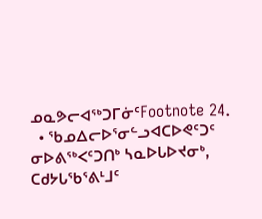ᓄᓇᕗᓕᐊᖅᑐᒥᓃᑦFootnote 24.
  • ᖃᓄᐃᓕᐅᕐᓂᓪᓗᐊᑕᐅᕙᑦᑐᑦ ᓂᐅᕕᖅᐸᑦᑐᑎᒃ ᓴᓇᐅᒐᐅᔪᓂᒃ, ᑕᑯᔭᒐᖃᕐᕕᒻᒧᑦ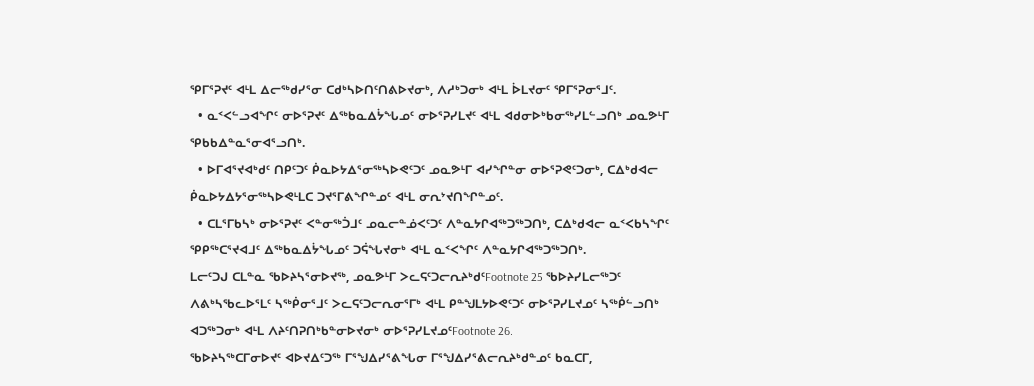ᕿᒥᕐᕈᔪᑦ ᐊᒻᒪ ᐃᓕᖅᑯᓯᕐᓂ ᑕᑯᒃᓴᐅᑎᑦᑎᕕᐅᔪᓂᒃ, ᐱᓱᒃᑐᓂᒃ ᐊᒻᒪ ᐆᒪᔪᓂᑦ ᕿᒥᕐᕈᓂᕐᒧᑦ.
  • ᓇᑉᐸᓪᓗᐊᖏᑦ ᓂᐅᕐᕈᔪᑦ ᐃᖅᑲᓇᐃᔮᖓᓄᑦ ᓂᐅᕐᕈᓯᒪᔪᑦ ᐊᒻᒪ ᐊᑯᓂᐅᒃᑲᓂᖅᓯᒪᓪᓗᑎᒃ ᓄᓇᕗᒻᒥ ᕿᑲᑲᐃᓐᓇᕐᓂᐊᕐᓗᑎᒃ.
  • ᐅᒥᐊᕐᔪᐊᒃᑯᑦ ᑎᑭᑦᑐᑦ ᑮᓇᐅᔭᐃᕐᓂᖅᓴᐅᕙᑦᑐᑦ ᓄᓇᕗᒻᒥ ᐊᓯᖏᓐᓂ ᓂᐅᕐᕈᕙᑦᑐᓂᒃ, ᑕᐃᒃᑯᐊᓕ ᑮᓇᐅᔭᐃᔭᕐᓂᖅᓴᐅᕙᒻᒪᑕ ᑐᔪᕐᒥᕕᖏᓐᓄᑦ ᐊᒻᒪ ᓂᕆᔾᔪᑎᖏᓐᓄᑦ.
  • ᑕᒪᕐᒥᑲᓴᒃ ᓂᐅᕐᕈᔪᑦ ᐸᓐᓂᖅᑑᒧᑦ ᓄᓇᓕᓐᓅᐸᑦᑐᑦ ᐱᓐᓇᔭᒋᐊᖅᑐᖅᑐᑎᒃ, ᑕᐃᒃᑯᐊᓕ ᓇᑉᐸᑲᓴᖏᑦ ᕿᑭᖅᑕᕐᔪᐊᒧᑦ ᐃᖅᑲᓇᐃᔮᖓᓄᑦ ᑐᕌᖓᔪᓂᒃ ᐊᒻᒪ ᓇᑉᐸᖏᑦ ᐱᓐᓇᔭᒋᐊᖅᑐᖅᑐᑎᒃ.
ᒪᓕᑦᑐᒍ ᑕᒪᓐᓇ ᖃᐅᔨᓴᕐᓂᐅᔪᖅ, ᓄᓇᕗᒻᒥ ᐳᓚᕋᑦᑐᓕᕆᔨᒃᑯᑦFootnote 25 ᖃᐅᔨᓯᒪᓕᖅᑐᑦ ᐱᕕᒃᓴᖃᓚᐅᕐᒪᑦ ᓴᖅᑮᓂᕐᒧᑦ ᐳᓚᕋᑦᑐᓕᕆᓂᕐᒥᒃ ᐊᒻᒪ ᑭᓐᖑᒪᔭᐅᕙᑦᑐᑦ ᓂᐅᕐᕈᓯᒪᔪᓄᑦ ᓴᖅᑮᓪᓗᑎᒃ ᐊᑐᖅᑐᓂᒃ ᐊᒻᒪ ᐱᔨᑦᑎᕈᑎᒃᑲᓐᓂᐅᔪᓂᒃ ᓂᐅᕐᕈᓯᒪᔪᓄᑦFootnote 26.
ᖃᐅᔨᓴᖅᑕᒥᓂᐅᔪᑦ ᐊᐅᔪᐃᑦᑐᖅ ᒥᕐᖑᐃᓯᕐᕕᖓᓂ ᒥᕐᖑᐃᓯᕐᕕᓕᕆᔨᒃᑯᓐᓄᑦ ᑲᓇᑕᒥ,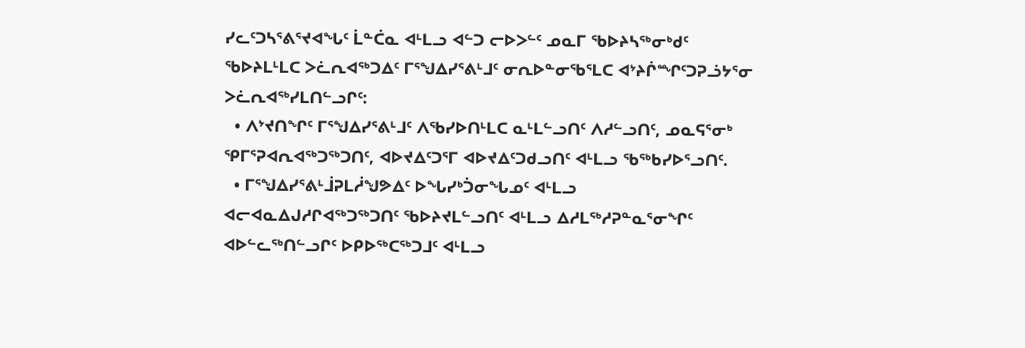ᓯᓚᑦᑐᓴᕐᕕᕐᔪᐊᖓᑦ ᒫᓐᑖᓇ ᐊᒻᒪᓗ ᐊᓪᑐ ᓕᐅᐳᓪᑦ ᓄᓇᒥ ᖃᐅᔨᓴᖅᓂᒃᑯᑦ ᖃᐅᔨᒪᒻᒪᑕ ᐳᓛᕆᐊᖅᑐᐃᑦ ᒥᕐᖑᐃᓯᕐᕕᒻᒧᑦ ᓂᕆᐅᓐᓂᖃᕐᒪᑕ ᐊᔾᔨᒌᙱᑦᑐᕈᓘᔭᕐᓂ ᐳᓛᕆᐊᖅᓯᒪᑎᓪᓗᒋᑦ:
  • ᐱᔾᔪᑎᖏᑦ ᒥᕐᖑᐃᓯᕐᕕᒻᒧᑦ ᐱᖃᓯᐅᑎᒻᒪᑕ ᓇᒻᒪᓪᓗᑎᑦ ᐱᓱᓪᓗᑎᑦ, ᓄᓇᕋᕐᓂᒃ ᕿᒥᕐᕈᐊᕆᐊᖅᑐᖅᑐᑎᑦ, ᐊᐅᔪᐃᑦᑐᕐᒥ ᐊᐅᔪᐃᑦᑐᑯᓗᑎᑦ ᐊᒻᒪᓗ ᖃᖅᑲᓯᐅᕐᓗᑎᑦ.
  • ᒥᕐᖑᐃᓯᕐᕕᒻᒨᕈᒪᓲᖑᕗᐃᑦ ᐅᖓᓯᒃᑑᓂᖓᓄᑦ ᐊᒻᒪᓗ ᐊᓕᐊᓇᐃᒍᓱᒋᐊᖅᑐᖅᑐᑎᑦ ᖃᐅᔨᔪᒪᓪᓗᑎᑦ ᐊᒻᒪᓗ ᐃᓱᒪᖅᓱᕈᓐᓇᕐᓂᖏᑦ ᐊᐅᓪᓚᖅᑎᓪᓗᒋᑦ ᐅᑭᐅᖅᑕᖅᑐᒧᑦ ᐊᒻᒪᓗ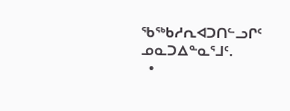ᖃᖅᑲᓱᕆᐊᑐᑎᓪᓗᒋᑦ ᓄᓇᑐᐃᓐᓇᕐᒧᑦ.
  •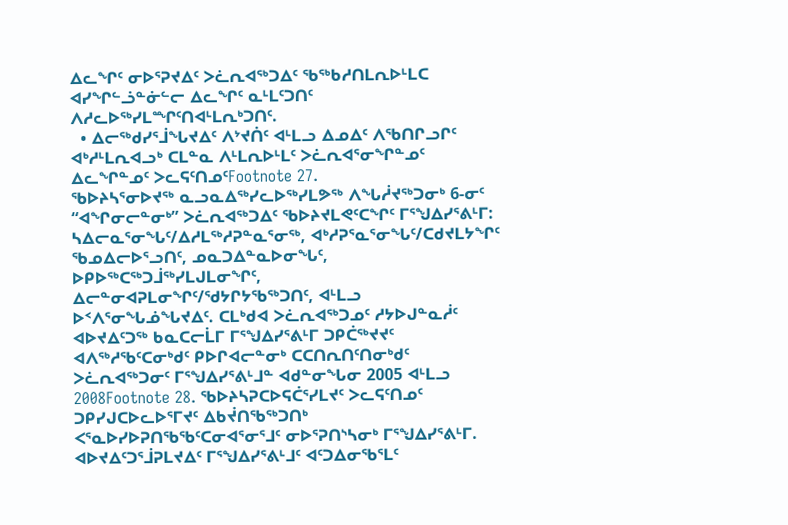ᐃᓚᖏᑦ ᓂᐅᕐᕈᔪᐃᑦ ᐳᓛᕆᐊᖅᑐᐃᑦ ᖃᖅᑲᓱᑎᒪᕆᐅᒻᒪᑕ ᐊᓯᖏᓪᓘᓐᓃᓪᓕ ᐃᓚᖏᑦ ᓇᒻᒪᑦᑐᑎᑦ ᐱᓱᓚᐅᖅᓯᒪᙱᑦᑎᐊᒻᒪᕆᒃᑐᑎᑦ.
  • ᐃᓕᖅᑯᓯᕐᒨᖓᔪᐃᑦ ᐱᔾᔪᑏᑦ ᐊᒻᒪᓗ ᐃᓄᐃᑦ ᐱᖃᑎᒋᓗᒋᑦ ᐊᒃᓱᒻᒪᕆᐊᓗᒃ ᑕᒪᓐᓇ ᐱᒻᒪᕆᐅᒻᒪᑦ ᐳᓛᕆᐊᕐᓂᖏᓐᓄᑦ ᐃᓚᖏᓐᓄᑦ ᐳᓚᕋᑦᑎᓄᑦFootnote 27.
ᖃᐅᔨᓴᕐᓂᐅᔪᖅ ᓇᓗᓇᐃᖅᓯᓚᐅᖅᓯᒪᕗᖅ ᐱᖓᓲᔪᖅᑐᓂᒃ 6-ᓂᑦ “ᐊᖏᓂᓕᓐᓂᒃ” ᐳᓛᕆᐊᖅᑐᐃᑦ ᖃᐅᔨᔪᒪᕙᑦᑕᖏᑦ ᒥᕐᖑᐃᓯᕐᕕᒻᒥ: ᓴᐃᓕᓇᕐᓂᖓᑦ/ᐃᓱᒪᖅᓱᕈᓐᓇᕐᓂᖅ, ᐊᒃᓱᕈᕐᓇᕐᓂᖓᑦ/ᑕᑯᔪᒪᔭᖏᑦ ᖃᓄᐃᓕᐅᕐᓗᑎᑦ, ᓄᓇᑐᐃᓐᓇᐅᓂᖓᑦ, ᐅᑭᐅᖅᑕᖅᑐᒨᖅᓯᒪᒍᒪᓂᖏᑦ, ᐃᓕᓐᓂᐊᕈᒪᓂᖏᑦ/ᖁᔭᒋᔭᖃᖅᑐᑎᑦ, ᐊᒻᒪᓗ ᐅᑉᐱᕐᓂᖓᓅᖓᔪᐃᑦ. ᑕᒪᒃᑯᐊ ᐳᓛᕆᐊᖅᑐᓄᑦ ᓱᔭᐅᒍᓐᓇᓲᑦ ᐊᐅᔪᐃᑦᑐᖅ ᑲᓇᑕᓕᒫᒥ ᒥᕐᖑᐃᓯᕐᕕᒻᒥ ᑐᑭᑖᖅᔪᔪᑦ ᐊᐱᖅᓱᖃᑦᑕᓂᒃᑯᑦ ᑭᐅᒋᐊᓕᓐᓂᒃ ᑕᑕᑎᕆᑎᑦᑎᓂᒃᑯᑦ ᐳᓛᕆᐊᖅᑐᓂᑦ ᒥᕐᖑᐃᓯᕐᕕᒻᒧᓐ ᐊᑯᓐᓂᖓᓂ 2005 ᐊᒻᒪᓗ 2008Footnote 28. ᖃᐅᔨᓴᕈᑕᐅᕋᑖᕐᓯᒪᔪᑦ ᐳᓚᕋᑦᑎᓄᑦ ᑐᑭᓯᒍᑕᐅᓚᐅᕐᒥᔪᑦ ᐃᑲᔫᑎᖃᖅᑐᑎᒃ ᐸᕐᓇᐅᓯᐅᕈᑎᖃᖃᑦᑕᓂᐊᕐᓂᕐᒧᑦ ᓂᐅᕐᕈᑎᔅᓴᓂᒃ ᒥᕐᖑᐃᓯᕐᕕᒻᒥ.
ᐊᐅᔪᐃᑦᑐᕐᒨᕈᒪᔪᐃᑦ ᒥᕐᖑᐃᓯᕐᕕᒻᒧᑦ ᐊᑦᑐᐃᓂᖃᕐᒪᑦ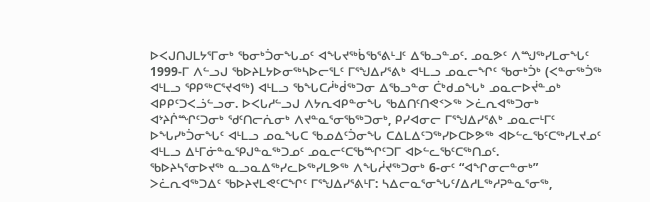ᐅᐸᒍᑎᒍᒪᔭᕐᒥᓂᒃ ᖃᓂᒃᑑᓂᖓᓄᑦ ᐊᖓᔪᖅᑳᖃᕐᕕᒻᒧᑦ ᐃᖃᓗᓐᓄᑦ. ᓄᓇᕗᑦ ᐱᙳᖅᓯᒪᓂᖓᑦ 1999-ᒥ ᐱᓪᓗᒍ ᖃᐅᔨᒪᔭᐅᓂᖅᓴᐅᓕᕐᒪᑦ ᒥᕐᖑᐃᓯᕐᕕᒃ ᐊᒻᒪᓗ ᓄᓇᓕᖏᑦ ᖃᓂᒃᑑᒃ (ᐸᓐᓂᖅᑑᖅ ᐊᒻᒪᓗ ᕿᑭᖅᑕᕐᔪᐊᖅ) ᐊᒻᒪᓗ ᖃᖓᑕᓲᒃᑰᖅᑐᓂ ᐃᖃᓗᓐᓂ ᑖᒃᑯᓄᖓᒃ ᓄᓇᓕᐅᔫᓐᓄᒃ ᐊᑭᑭᑦᑐᐸᓘᓪᓗᓂ. ᐅᐸᒐᓱᓪᓗᒍ ᐱᔭᕆᐊᑭᓐᓂᖓ ᖃᐃᑎᑦᑎᕙᑉᐳᖅ ᐳᓛᕆᐊᖅᑐᓂᒃ ᐊᔾᔨᒌᙱᑦᑐᓂᒃ ᖁᑦᑎᓕᕇᓂᒃ ᐱᔪᓐᓇᕐᓂᖃᖅᑐᓂᒃ, ᑭᓯᐊᓂᓕ ᒥᕐᖑᐃᓯᕐᕕᒃ ᓄᓇᓕᒻᒥᑦ ᐅᖓᓯᒃᑑᓂᖓᑦ ᐊᒻᒪᓗ ᓄᓇᖓᑕ ᖃᓄᐃᑦᑑᓂᖓ ᑕᐃᒪᐃᑦᑐᖅᓯᐅᑕᐅᕗᖅ ᐊᐅᓪᓚᖃᑦᑕᖅᓯᒪᔪᓄᑦ ᐊᒻᒪᓗ ᐃᒻᒥᓃᓐᓇᕿᒍᓐᓇᖅᑐᓄᑦ ᓄᓇᓕᑦᑕᖃᙱᑦᑐᒥ ᐊᐅᓪᓚᖃᑦᑕᖅᑎᓄᑦ.
ᖃᐅᔨᓴᕐᓂᐅᔪᖅ ᓇᓗᓇᐃᖅᓯᓚᐅᖅᓯᒪᕗᖅ ᐱᖓᓲᔪᖅᑐᓂᒃ 6-ᓂᑦ “ᐊᖏᓂᓕᓐᓂᒃ” ᐳᓛᕆᐊᖅᑐᐃᑦ ᖃᐅᔨᔪᒪᕙᑦᑕᖏᑦ ᒥᕐᖑᐃᓯᕐᕕᒻᒥ: ᓴᐃᓕᓇᕐᓂᖓᑦ/ᐃᓱᒪᖅᓱᕈᓐᓇᕐᓂᖅ,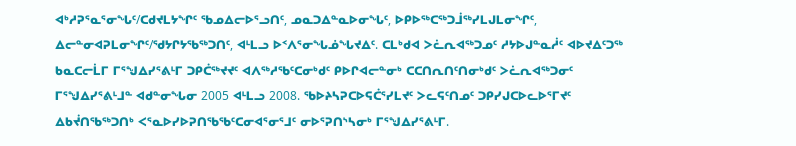ᐊᒃᓱᕈᕐᓇᕐᓂᖓᑦ/ᑕᑯᔪᒪᔭᖏᑦ ᖃᓄᐃᓕᐅᕐᓗᑎᑦ, ᓄᓇᑐᐃᓐᓇᐅᓂᖓᑦ, ᐅᑭᐅᖅᑕᖅᑐᒨᖅᓯᒪᒍᒪᓂᖏᑦ, ᐃᓕᓐᓂᐊᕈᒪᓂᖏᑦ/ᖁᔭᒋᔭᖃᖅᑐᑎᑦ, ᐊᒻᒪᓗ ᐅᑉᐱᕐᓂᖓᓅᖓᔪᐃᑦ. ᑕᒪᒃᑯᐊ ᐳᓛᕆᐊᖅᑐᓄᑦ ᓱᔭᐅᒍᓐᓇᓲᑦ ᐊᐅᔪᐃᑦᑐᖅ ᑲᓇᑕᓕᒫᒥ ᒥᕐᖑᐃᓯᕐᕕᒻᒥ ᑐᑭᑖᖅᔪᔪᑦ ᐊᐱᖅᓱᖃᑦᑕᓂᒃᑯᑦ ᑭᐅᒋᐊᓕᓐᓂᒃ ᑕᑕᑎᕆᑎᑦᑎᓂᒃᑯᑦ ᐳᓛᕆᐊᖅᑐᓂᑦ ᒥᕐᖑᐃᓯᕐᕕᒻᒧᓐ ᐊᑯᓐᓂᖓᓂ 2005 ᐊᒻᒪᓗ 2008. ᖃᐅᔨᓴᕈᑕᐅᕋᑖᕐᓯᒪᔪᑦ ᐳᓚᕋᑦᑎᓄᑦ ᑐᑭᓯᒍᑕᐅᓚᐅᕐᒥᔪᑦ ᐃᑲᔫᑎᖃᖅᑐᑎᒃ ᐸᕐᓇᐅᓯᐅᕈᑎᖃᖃᑦᑕᓂᐊᕐᓂᕐᒧᑦ ᓂᐅᕐᕈᑎᔅᓴᓂᒃ ᒥᕐᖑᐃᓯᕐᕕᒻᒥ.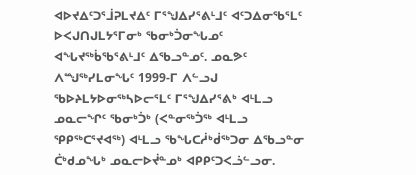ᐊᐅᔪᐃᑦᑐᕐᒨᕈᒪᔪᐃᑦ ᒥᕐᖑᐃᓯᕐᕕᒻᒧᑦ ᐊᑦᑐᐃᓂᖃᕐᒪᑦ ᐅᐸᒍᑎᒍᒪᔭᕐᒥᓂᒃ ᖃᓂᒃᑑᓂᖓᓄᑦ ᐊᖓᔪᖅᑳᖃᕐᕕᒻᒧᑦ ᐃᖃᓗᓐᓄᑦ. ᓄᓇᕗᑦ ᐱᙳᖅᓯᒪᓂᖓᑦ 1999-ᒥ ᐱᓪᓗᒍ ᖃᐅᔨᒪᔭᐅᓂᖅᓴᐅᓕᕐᒪᑦ ᒥᕐᖑᐃᓯᕐᕕᒃ ᐊᒻᒪᓗ ᓄᓇᓕᖏᑦ ᖃᓂᒃᑑᒃ (ᐸᓐᓂᖅᑑᖅ ᐊᒻᒪᓗ ᕿᑭᖅᑕᕐᔪᐊᖅ) ᐊᒻᒪᓗ ᖃᖓᑕᓲᒃᑰᖅᑐᓂ ᐃᖃᓗᓐᓂ ᑖᒃᑯᓄᖓᒃ ᓄᓇᓕᐅᔫᓐᓄᒃ ᐊᑭᑭᑦᑐᐸᓘᓪᓗᓂ.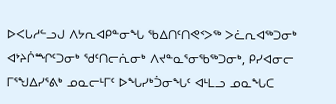ᐅᐸᒐᓱᓪᓗᒍ ᐱᔭᕆᐊᑭᓐᓂᖓ ᖃᐃᑎᑦᑎᕙᑉᐳᖅ ᐳᓛᕆᐊᖅᑐᓂᒃ ᐊᔾᔨᒌᙱᑦᑐᓂᒃ ᖁᑦᑎᓕᕇᓂᒃ ᐱᔪᓐᓇᕐᓂᖃᖅᑐᓂᒃ, ᑭᓯᐊᓂᓕ ᒥᕐᖑᐃᓯᕐᕕᒃ ᓄᓇᓕᒻᒥᑦ ᐅᖓᓯᒃᑑᓂᖓᑦ ᐊᒻᒪᓗ ᓄᓇᖓᑕ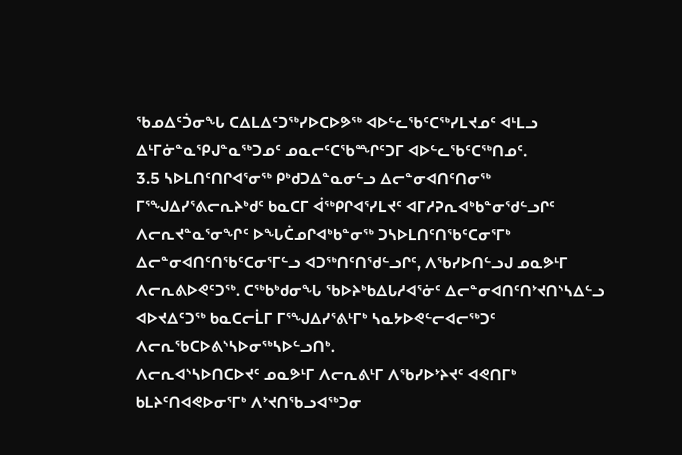ᖃᓄᐃᑦᑑᓂᖓ ᑕᐃᒪᐃᑦᑐᖅᓯᐅᑕᐅᕗᖅ ᐊᐅᓪᓚᖃᑦᑕᖅᓯᒪᔪᓄᑦ ᐊᒻᒪᓗ ᐃᒻᒥᓃᓐᓇᕿᒍᓐᓇᖅᑐᓄᑦ ᓄᓇᓕᑦᑕᖃᙱᑦᑐᒥ ᐊᐅᓪᓚᖃᑦᑕᖅᑎᓄᑦ.
3.5 ᓴᐅᒪᑎᑦᑎᒋᐊᕐᓂᖅ ᑭᒃᑯᑐᐃᓐᓇᓂᓪᓗ ᐃᓕᓐᓂᐊᑎᑦᑎᓂᖅ
ᒥᕐᖑᐃᓯᕐᕕᓕᕆᔨᒃᑯᑦ ᑲᓇᑕᒥ ᐋᖅᑭᒋᐊᕐᓯᒪᔪᑦ ᐊᒥᓱᕈᕆᐊᒃᑲᓐᓂᖁᓪᓗᒋᑦ ᐱᓕᕆᔪᓐᓇᕐᓂᖏᑦ ᐅᖓᑖᓄᒋᐊᒃᑲᓐᓂᖅ ᑐᓴᐅᒪᑎᑦᑎᖃᑦᑕᓂᕐᒥᒃ ᐃᓕᓐᓂᐊᑎᑦᑎᖃᑦᑕᓂᕐᒥᓪᓗ ᐊᑐᖅᑎᑦᑎᖁᓪᓗᒋᑦ, ᐱᖃᓯᐅᑎᓪᓗᒍ ᓄᓇᕗᒻᒥ ᐱᓕᕆᕕᐅᕙᑦᑐᖅ. ᑕᖅᑲᒃᑯᓂᖓ ᖃᐅᔨᒃᑲᐃᒐᓱᐊᕐᓃᑦ ᐃᓕᓐᓂᐊᑎᑦᑎᔾᔪᑎᔅᓴᐃᓪᓗ ᐊᐅᔪᐃᑦᑐᖅ ᑲᓇᑕᓕᒫᒥ ᒥᕐᖑᐃᓯᕐᕕᒻᒥᒃ ᓴᓇᔭᐅᕙᓪᓕᐊᓕᖅᑐᑦ ᐱᓕᕆᖃᑕᐅᕕᔅᓴᐅᓂᖅᓴᐅᓪᓗᑎᒃ.
ᐱᓕᕆᐊᔅᓴᐅᑎᑕᐅᔪᑦ ᓄᓇᕗᒻᒥ ᐱᓕᕆᕕᒻᒥ ᐱᖃᓯᐅᔾᔨᔪᑦ ᐊᕙᑎᒥᒃ ᑲᒪᔨᑦᑎᐊᕙᐅᓂᕐᒥᒃ ᐱᔾᔪᑎᖃᓗᐊᖅᑐᓂ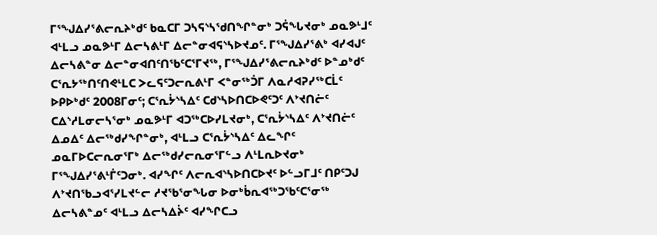ᒥᕐᖑᐃᓯᕐᕕᓕᕆᔨᒃᑯᑦ ᑲᓇᑕᒥ ᑐᓴᕋᔅᓴᖁᑎᖏᓐᓂᒃ ᑐᕌᖓᔪᓂᒃ ᓄᓇᕗᒻᒧᑦ ᐊᒻᒪᓗ ᓄᓇᕗᒻᒥ ᐃᓕᓴᕕᒻᒥ ᐃᓕᓐᓂᐊᕋᔅᓴᐅᔪᓄᑦ. ᒥᕐᖑᐃᓯᕐᕕᒃ ᐊᓯᐊᒍᑦ ᐃᓕᓴᕕᓐᓂ ᐃᓕᓐᓂᐊᑎᑦᑎᖃᑦᑕᕐᒥᔪᖅ, ᒥᕐᖑᐃᓯᕐᕕᓕᕆᔨᒃᑯᑦ ᐅᓐᓄᒃᑯᑦ ᑕᕐᕆᔭᖅᑎᑦᑎᕙᒻᒪᑕ ᐳᓚᕋᑦᑐᓕᕆᕕᒻᒥ ᐸᓐᓂᖅᑑᒥ ᐱᓇᓱᐊᕈᓯᖅᑕᒫᑦ ᐅᑭᐅᒃᑯᑦ 2008ᒥᓂᑦ; ᑕᕐᕆᔮᔅᓴᐃᑦ ᑕᑯᔅᓴᐅᑎᑕᐅᕙᑦᑐᑦ ᐱᔾᔪᑎᓖᑦ ᑕᐃᔅᓱᒪᓂᓕᓴᕐᓂᒃ ᓄᓇᕗᒻᒥ ᐊᑐᖅᑕᐅᓯᒪᔪᓂᒃ, ᑕᕐᕆᔮᔅᓴᐃᑦ ᐱᔾᔪᑎᓖᑦ ᐃᓄᐃᑦ ᐃᓕᖅᑯᓯᖏᓐᓂᒃ, ᐊᒻᒪᓗ ᑕᕐᕆᔮᔅᓴᐃᑦ ᐃᓚᖏᑦ ᓄᓇᒥᐅᑕᓕᕆᓂᕐᒥᒃ ᐃᓕᖅᑯᓯᓕᕆᓂᕐᒥᓪᓗ ᐱᒻᒪᕆᐅᔪᓂᒃ ᒥᕐᖑᐃᓯᕐᕕᒻᒦᑦᑐᓂᒃ. ᐊᓯᖏᑦ ᐱᓕᕆᐊᔅᓴᐅᑎᑕᐅᔪᑦ ᐅᓪᓗᒥᒧᑦ ᑎᑭᑦᑐᒍ ᐱᔾᔪᑎᖃᓗᐊᕐᓯᒪᔪᓪᓕ ᓱᔪᖃᕐᓂᖓᓂ ᐅᓂᒃᑳᕆᐊᖅᑐᖃᑦᑕᕐᓂᖅ ᐃᓕᓴᕕᓐᓄᑦ ᐊᒻᒪᓗ ᐃᓕᓴᐃᔩᑦ ᐊᓯᖏᑕᓗ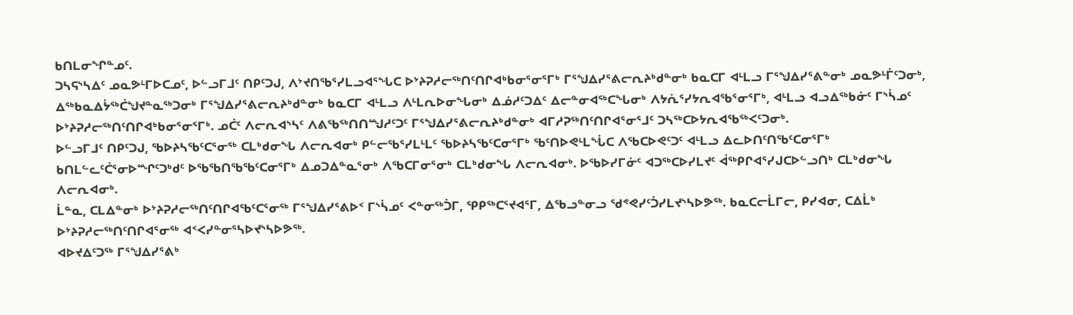ᑲᑎᒪᓂᖏᓐᓄᑦ.
ᑐᓴᕋᔅᓴᐃᑦ ᓄᓇᕗᒻᒥᐅᑕᓄᑦ, ᐅᓪᓗᒥᒧᑦ ᑎᑭᑦᑐᒍ, ᐱᔾᔪᑎᖃᕐᓯᒪᓗᐊᕐᖓᑕ ᐅᔾᔨᕈᓱᓕᖅᑎᑦᑎᒋᐊᒃᑲᓂᕐᓂᕐᒥᒃ ᒥᕐᖑᐃᓯᕐᕕᓕᕆᔨᒃᑯᓐᓂᒃ ᑲᓇᑕᒥ ᐊᒻᒪᓗ ᒥᕐᖑᐃᓯᕐᕕᓐᓂᒃ ᓄᓇᕗᒻᒦᑦᑐᓂᒃ, ᐃᖅᑲᓇᐃᔮᖅᑖᖑᔪᓐᓇᖅᑐᓂᒃ ᒥᕐᖑᐃᓯᕐᕕᓕᕆᔨᒃᑯᓐᓂᒃ ᑲᓇᑕᒥ ᐊᒻᒪᓗ ᐱᒻᒪᕆᐅᓂᖓᓂᒃ ᐃᓅᓱᑦᑐᐃᑦ ᐃᓕᓐᓂᐊᖅᑕᖓᓂᒃ ᐱᔭᕇᕐᓯᔭᕆᐊᖃᕐᓂᕐᒥᒃ, ᐊᒻᒪᓗ ᐊᓗᐃᖅᑲᓃᑦ ᒥᔅᓵᓄᑦ ᐅᔾᔨᕈᓱᓕᖅᑎᑦᑎᒋᐊᒃᑲᓂᕐᓂᕐᒥᒃ. ᓄᑖᑦ ᐱᓕᕆᐊᔅᓴᑦ ᐱᕕᖃᖅᑎᑎᙳᓱᑦᑐᑦ ᒥᕐᖑᐃᓯᕐᕕᓕᕆᔨᒃᑯᓐᓂᒃ ᐊᒥᓱᕈᖅᑎᑦᑎᒋᐊᕐᓂᕐᒧᑦ ᑐᓴᖅᑕᐅᔭᕆᐊᖃᖅᐸᑦᑐᓂᒃ.
ᐅᓪᓗᒥᒧᑦ ᑎᑭᑦᑐᒍ, ᖃᐅᔨᓴᖃᑦᑕᕐᓂᖅ ᑕᒪᒃᑯᓂᖓ ᐱᓕᕆᐊᓂᒃ ᑭᓪᓕᖃᕐᓯᒪᒻᒪᑦ ᖃᐅᔨᓴᖃᑦᑕᓂᕐᒥᒃ ᖃᑦᑎᐅᕙᒻᒪᖔᑕ ᐱᖃᑕᐅᕙᑦᑐᑦ ᐊᒻᒪᓗ ᐃᓚᐅᑎᑦᑎᖃᑦᑕᓂᕐᒥᒃ ᑲᑎᒪᓪᓚᑦᑖᕐᓂᐅᙱᑦᑐᒃᑯᑦ ᐅᖃᖃᑎᖃᖃᑦᑕᓂᕐᒥᒃ ᐃᓄᑐᐃᓐᓇᕐᓂᒃ ᐱᖃᑕᒥᓂᕐᓂᒃ ᑕᒪᒃᑯᓂᖓ ᐱᓕᕆᐊᓂᒃ. ᐅᖃᐅᓯᒥᓃᑦ ᐊᑐᖅᑕᐅᓯᒪᔪᑦ ᐋᖅᑭᒋᐊᕐᓯᒍᑕᐅᓪᓗᑎᒃ ᑕᒪᒃᑯᓂᖓ ᐱᓕᕆᐊᓂᒃ.
ᒫᓐᓇ, ᑕᒪᐃᓐᓂᒃ ᐅᔾᔨᕈᓱᓕᖅᑎᑦᑎᒋᐊᖃᑦᑕᕐᓂᖅ ᒥᕐᖑᐃᓯᕐᕕᐅᑉ ᒥᔅᓵᓄᑦ ᐸᓐᓂᖅᑑᒥ, ᕿᑭᖅᑕᕐᔪᐊᕐᒥ, ᐃᖃᓗᓐᓂᓗ ᖁᕝᕙᓯᑦᑑᓯᒪᔪᔅᓴᐅᕗᖅ. ᑲᓇᑕᓕᒫᒥᓕ, ᑭᓯᐊᓂ, ᑕᐃᒫᒃ ᐅᔾᔨᕈᓱᓕᖅᑎᑦᑎᒋᐊᕐᓂᖅ ᐊᑉᐸᓯᓐᓂᕐᓴᐅᔪᔅᓴᐅᕗᖅ.
ᐊᐅᔪᐃᑦᑐᖅ ᒥᕐᖑᐃᓯᕐᕕᒃ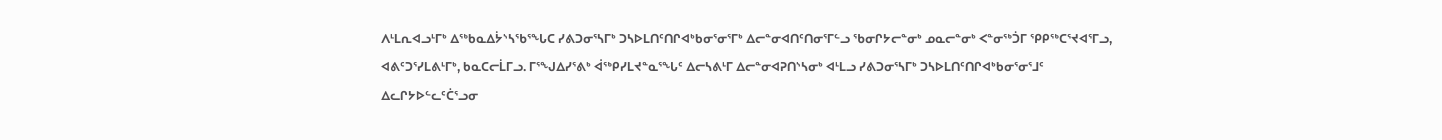ᐱᒻᒪᕆᐊᓗᒻᒥᒃ ᐃᖅᑲᓇᐃᔮᔅᓴᖃᕐᖓᑕ ᓯᕕᑐᓂᕐᓴᒥᒃ ᑐᓴᐅᒪᑎᑦᑎᒋᐊᒃᑲᓂᕐᓂᕐᒥᒃ ᐃᓕᓐᓂᐊᑎᑦᑎᓂᕐᒥᓪᓗ ᖃᓂᒋᔭᓕᓐᓂᒃ ᓄᓇᓕᓐᓂᒃ ᐸᓐᓂᖅᑑᒥ ᕿᑭᖅᑕᕐᔪᐊᕐᒥᓗ, ᐊᕕᑦᑐᕐᓯᒪᕕᒻᒥᒃ, ᑲᓇᑕᓕᒫᒥᓗ. ᒥᕐᖑᐃᓯᕐᕕᒃ ᐋᖅᑭᓯᒪᔪᓐᓇᕐᖓᑦ ᐃᓕᓴᕕᒻᒥ ᐃᓕᓐᓂᐊᕈᑎᔅᓴᓂᒃ ᐊᒻᒪᓗ ᓯᕕᑐᓂᕐᓴᒥᒃ ᑐᓴᐅᒪᑎᑦᑎᒋᐊᒃᑲᓂᕐᓂᕐᒧᑦ ᐃᓚᒋᔭᐅᓪᓚᑦᑖᕐᓗᓂ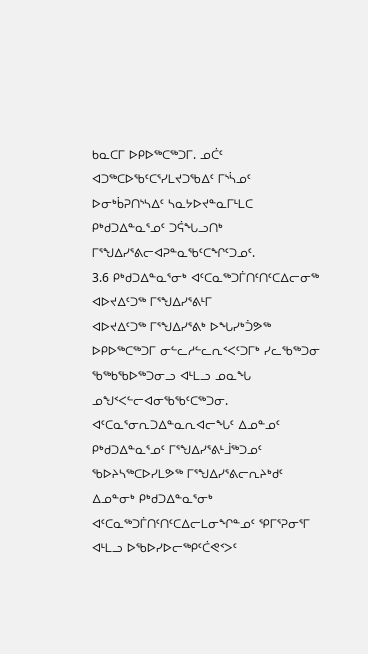ᑲᓇᑕᒥ ᐅᑭᐅᖅᑕᖅᑐᒥ. ᓄᑖᑦ ᐊᑐᖅᑕᐅᖃᑦᑕᕐᓯᒪᔪᑐᖃᐃᑦ ᒥᔅᓵᓄᑦ ᐅᓂᒃᑳᕈᑎᔅᓴᐃᑦ ᓴᓇᔭᐅᔪᓐᓇᒥᒻᒪᑕ ᑭᒃᑯᑐᐃᓐᓇᕐᓄᑦ ᑐᕌᖓᓗᑎᒃ ᒥᕐᖑᐃᓯᕐᕕᓕᐊᕈᓐᓇᖃᑦᑕᖏᑦᑐᓄᑦ.
3.6 ᑭᒃᑯᑐᐃᓐᓇᕐᓂᒃ ᐊᑦᑕᓇᖅᑐᒦᑎᑦᑎᑦᑕᐃᓕᓂᖅ ᐊᐅᔪᐃᑦᑐᖅ ᒥᕐᖑᐃᓯᕐᕕᒻᒥ
ᐊᐅᔪᐃᑦᑐᖅ ᒥᕐᖑᐃᓯᕐᕕᒃ ᐅᖓᓯᒃᑑᕗᖅ ᐅᑭᐅᖅᑕᖅᑐᒥ ᓂᓪᓚᓱᓪᓚᕆᑉᐸᑦᑐᒥᒃ ᓯᓚᖃᖅᑐᓂ ᖃᖅᑲᖃᐅᖅᑐᓂᓗ ᐊᒻᒪᓗ ᓄᓇᖓ ᓄᖑᑉᐸᓪᓕᐊᓂᖃᖃᑦᑕᖅᑐᓂ. ᐊᑦᑕᓇᕐᓂᕆᑐᐃᓐᓇᕆᐊᓕᖓᑦ ᐃᓄᓐᓄᑦ ᑭᒃᑯᑐᐃᓐᓇᕐᓄᑦ ᒥᕐᖑᐃᓯᕐᕕᒻᒨᖅᑐᓄᑦ ᖃᐅᔨᓴᖅᑕᐅᓯᒪᕗᖅ ᒥᕐᖑᐃᓯᕐᕕᓕᕆᔨᒃᑯᑦ ᐃᓄᓐᓂᒃ ᑭᒃᑯᑐᐃᓐᓇᕐᓂᒃ ᐊᑦᑕᓇᖅᑐᒦᑎᑦᑎᑦᑕᐃᓕᒪᓂᖏᓐᓄᑦ ᕿᒥᕐᕈᓂᕐᒥ ᐊᒻᒪᓗ ᐅᖃᐅᓯᐅᓕᖅᑭᑦᑖᕙᑉᐳᑦ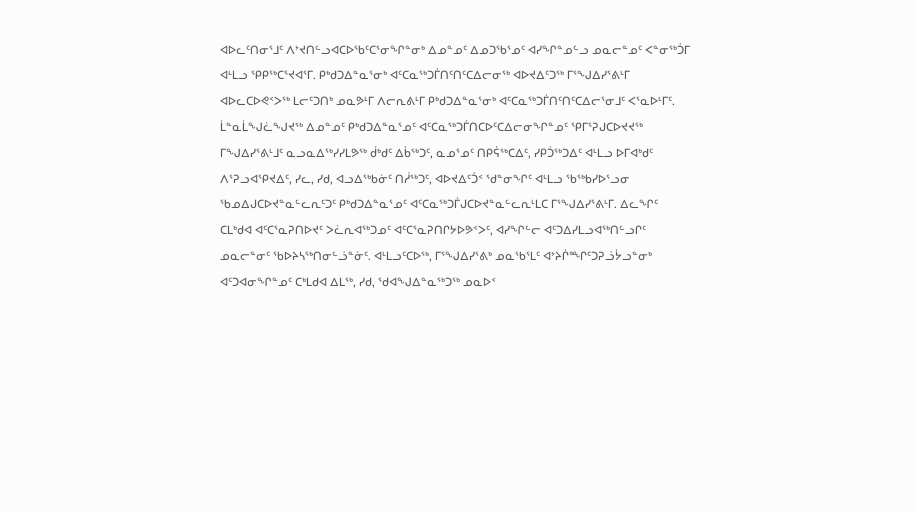ᐊᐅᓚᑦᑎᓂᕐᒧᑦ ᐱᔾᔪᑎᓪᓗᐊᑕᐅᖃᑦᑕᕐᓂᖏᓐᓂᒃ ᐃᓄᓐᓄᑦ ᐃᓄᑐᖃᕐᓄᑦ ᐊᓯᖏᓐᓄᓪᓗ ᓄᓇᓕᓐᓄᑦ ᐸᓐᓂᖅᑑᒥ ᐊᒻᒪᓗ ᕿᑭᖅᑕᕐᔪᐊᕐᒥ. ᑭᒃᑯᑐᐃᓐᓇᕐᓂᒃ ᐊᑦᑕᓇᖅᑐᒦᑎᑦᑎᑦᑕᐃᓕᓂᖅ ᐊᐅᔪᐃᑦᑐᖅ ᒥᕐᖑᐃᓯᕐᕕᒻᒥ ᐊᐅᓚᑕᐅᕙᑉᐳᖅ ᒪᓕᑦᑐᑎᒃ ᓄᓇᕗᒻᒥ ᐱᓕᕆᕕᒻᒥ ᑭᒃᑯᑐᐃᓐᓇᕐᓂᒃ ᐊᑦᑕᓇᖅᑐᒦᑎᑦᑎᑦᑕᐃᓕᕐᓂᒧᑦ ᐸᕐᓇᐅᒻᒥᑦ.
ᒫᓐᓇᒫᖑᓛᖑᔪᖅ ᐃᓄᓐᓄᑦ ᑭᒃᑯᑐᐃᓐᓇᕐᓄᑦ ᐊᑦᑕᓇᖅᑐᒦᑎᑕᐅᑦᑕᐃᓕᓂᖏᓐᓄᑦ ᕿᒥᕐᕈᒍᑕᐅᔪᔪᖅ ᒥᖑᐃᓯᕐᕕᒻᒧᑦ ᓇᓗᓇᐃᖅᓯᓯᒪᕗᖅ ᑰᒃᑯᑦ ᐃᑳᖅᑐᑦ, ᓇᓄᕐᓄᑦ ᑎᑭᕌᖅᑕᐃᑦ, ᓯᑭᑑᖅᑐᐃᑦ ᐊᒻᒪᓗ ᐅᒥᐊᒃᑯᑦ ᐱᕐᕈᓗᐊᕿᔪᐃᑦ, ᓯᓚ, ᓯᑯ, ᐊᓗᐃᖅᑲᓃᑦ ᑎᓲᖅᑐᑦ, ᐊᐅᔪᐃᑦᑑᑉ ᖁᓐᓂᖏᑦ ᐊᒻᒪᓗ ᖃᖅᑲᓯᐅᕐᓗᓂ ᖃᓄᐃᒍᑕᐅᔪᓐᓇᓪᓚᕆᑦᑐᑦ ᑭᒃᑯᑐᐃᓐᓇᕐᓄᑦ ᐊᑦᑕᓇᖅᑐᒦᒍᑕᐅᔪᓐᓇᓪᓚᕆᒻᒪᑕ ᒥᕐᖑᐃᓯᕐᕕᒻᒥ. ᐃᓚᖏᑦ ᑕᒪᒃᑯᐊ ᐊᑦᑕᕐᓇᕈᑎᐅᔪᑦ ᐳᓛᕆᐊᖅᑐᓄᑦ ᐊᑦᑕᕐᓇᕈᑎᒋᔭᐅᕗᑉᐳᑦ, ᐊᓯᖏᓪᓕ ᐊᑦᑐᐃᓯᒪᓗᐊᖅᑎᓪᓗᒋᑦ ᓄᓇᓕᓐᓂᑦ ᖃᐅᔨᓴᖅᑎᓂᓪᓘᓐᓃᑦ. ᐊᒻᒪᓗᑦᑕᐅᖅ, ᒥᕐᖑᐃᓯᕐᕕᒃ ᓄᓇᖃᕐᒪᑦ ᐊᔾᔨᒌᙱᑦᑐᕈᓘᔮᓗᓐᓂᒃ ᐊᑦᑐᐊᓂᖏᓐᓄᑦ ᑕᒃᒪᑯᐊ ᐃᒪᖅ, ᓯᑯ, ᖁᐊᖑᐃᓐᓇᖅᑐᖅ ᓄᓇᐅᑉ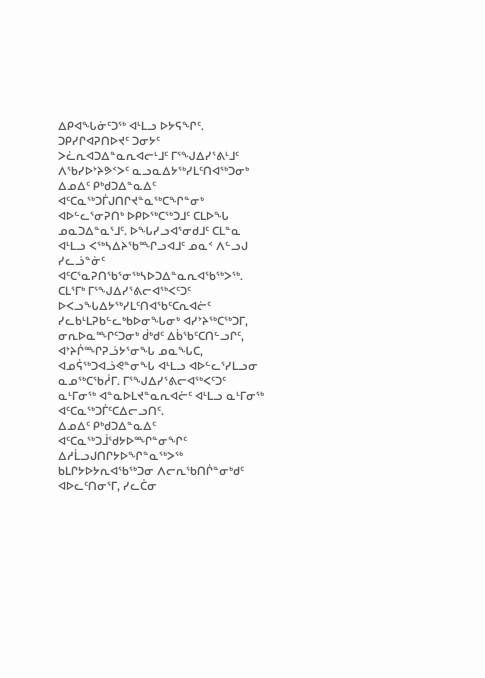ᐃᑭᐊᖓᓃᑦᑐᖅ ᐊᒻᒪᓗ ᐅᔭᕋᖏᑦ.
ᑐᑭᓯᒋᐊᕈᑎᐅᔪᑦ ᑐᓂᔭᑦ ᐳᓛᕆᐊᑐᐃᓐᓇᕆᐊᓕᒻᒧᑦ ᒥᕐᖑᐃᓯᕐᕕᒻᒧᑦ ᐱᖃᓯᐅᔾᔨᕗᑉᐳᑦ ᓇᓗᓇᐃᔭᖅᓯᒪᑦᑎᐊᖅᑐᓂᒃ ᐃᓄᐃᑦ ᑭᒃᑯᑐᐃᓐᓇᐃᑦ ᐊᑦᑕᓇᖅᑐᒦᒍᑎᒋᔪᓐᓇᖅᑕᖏᓐᓂᒃ ᐊᐅᓪᓚᕐᓂᕈᑎᒃ ᐅᑭᐅᖅᑕᖅᑐᒧᑦ ᑕᒪᐅᖓ ᓄᓇᑐᐃᓐᓇᕐᒧᑦ. ᐅᖓᓯᓗᐊᕐᓂᑯᒧᑦ ᑕᒪᓐᓇ ᐊᒻᒪᓗ ᐸᖅᓴᐃᔨᖃᙱᓗᐊᒧᑦ ᓄᓇᑉ ᐱᓪᓗᒍ ᓯᓚᓘᓐᓃᑦ ᐊᑦᑕᕐᓇᕈᑎᖃᕐᓂᖅᓴᐅᑐᐃᓐᓇᕆᐊᖃᖅᐳᖅ. ᑕᒪᕐᒥᒃ ᒥᕐᖑᐃᓯᕐᕕᓕᐊᖅᐸᑦᑐᑦ ᐅᐸᓗᖓᐃᔭᖅᓯᒪᑦᑎᐊᖃᑦᑕᕆᐊᓖᑦ ᓯᓚᑲᒻᒪᕈᑲᓪᓚᒃᑲᐅᓂᖓᓂᒃ ᐊᓯᔾᔨᖅᑕᖅᑐᒥ, ᓂᕆᐅᓇᙱᑦᑐᓂᒃ ᑰᒃᑯᑦ ᐃᑳᖃᑦᑕᑎᓪᓗᒋᑦ, ᐊᔾᔨᒌᙱᕈᓘᔭᕐᓂᖓ ᓄᓇᖓᑕ, ᐊᓄᕌᖅᑐᐊᓘᕙᓐᓂᖓ ᐊᒻᒪᓗ ᐊᐅᓪᓚᕐᓯᒪᓗᓂ ᓇᓄᖅᑕᖃᓲᒥ. ᒥᕐᖑᐃᓯᕐᕕᓕᐊᖅᐸᑦᑐᑦ ᓇᒻᒥᓂᖅ ᐊᓐᓇᐅᒪᔪᓐᓇᕆᐊᓖᑦ ᐊᒻᒪᓗ ᓇᒻᒥᓂᖅ ᐊᑦᑕᓇᖅᑐᒦᑦᑕᐃᓕᓗᑎᑦ.
ᐃᓄᐃᑦ ᑭᒃᑯᑐᐃᓐᓇᐃᑦ ᐊᑦᑕᓇᖅᑐᒨᖁᔭᐅᙱᓐᓂᖏᑦ ᐃᓱᒫᓗᒍᑎᒋᔭᐅᖏᓐᓇᖅᐳᖅ ᑲᒪᒋᔭᐅᔭᕆᐊᖃᖅᑐᓂ ᐱᓕᕆᖃᑎᒌᓐᓂᒃᑯᑦ ᐊᐅᓚᑦᑎᓂᕐᒥ, ᓯᓚᑖᓂ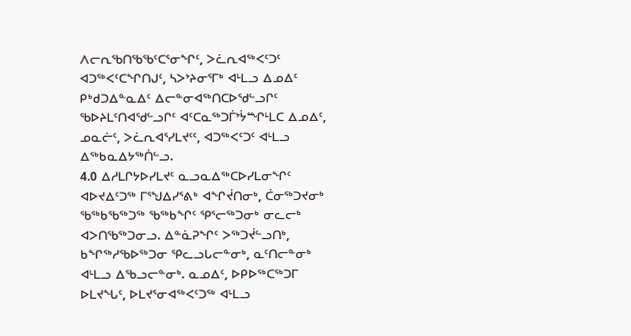ᐱᓕᕆᖃᑎᖃᖃᑦᑕᕐᓂᖏᑦ, ᐳᓛᕆᐊᖅᐸᑦᑐᑦ ᐊᑐᖅᐸᑦᑕᖏᑎᒍᑦ, ᓴᐳᔾᔨᓂᕐᒥᒃ ᐊᒻᒪᓗ ᐃᓄᐃᑦ ᑭᒃᑯᑐᐃᓐᓇᐃᑦ ᐃᓕᓐᓂᐊᖅᑎᑕᐅᖁᓪᓗᒋᑦ ᖃᐅᔨᒪᑦᑎᐊᖁᓪᓗᒋᑦ ᐊᑦᑕᓇᖅᑐᒦᔾᔮᙱᒻᒪᑕ ᐃᓄᐃᑦ, ᓄᓇᓖᑦ, ᐳᓛᕆᐊᕐᓯᒪᔪᑦᑦ, ᐊᑐᖅᐸᑦᑐᑦ ᐊᒻᒪᓗ ᐃᖅᑲᓇᐃᔭᖅᑏᓪᓗ.
4.0 ᐃᓱᒪᒋᔭᐅᓯᒪᔪᑦ ᓇᓗᓇᐃᖅᑕᐅᓯᒪᓂᖏᑦ
ᐊᐅᔪᐃᑦᑐᖅ ᒥᕐᖑᐃᓯᕐᕕᒃ ᐊᖏᔫᑎᓂᒃ, ᑖᓂᖅᑐᔪᓂᒃ ᖃᖅᑲᖃᖅᑐᖅ ᖃᖅᑲᖏᑦ ᕿᕐᓕᖅᑐᓂᒃ ᓂᓚᓕᒃ ᐊᐳᑎᖃᖅᑐᓂᓗ. ᐃᓐᓈᕈᖏᑦ ᐳᖅᑐᔫᓪᓗᑎᒃ, ᑲᖏᖅᓱᖃᐅᖅᑐᓂ ᕿᓚᓗᒐᓕᓐᓂᒃ, ᓇᑦᑎᓕᓐᓂᒃ ᐊᒻᒪᓗ ᐃᖃᓗᓕᓐᓂᒃ. ᓇᓄᐃᑦ, ᐅᑭᐅᖅᑕᖅᑐᒥ ᐅᒪᔪᖓᑦ, ᐅᒪᔪᕐᓂᐊᖅᐸᑦᑐᖅ ᐊᒻᒪᓗ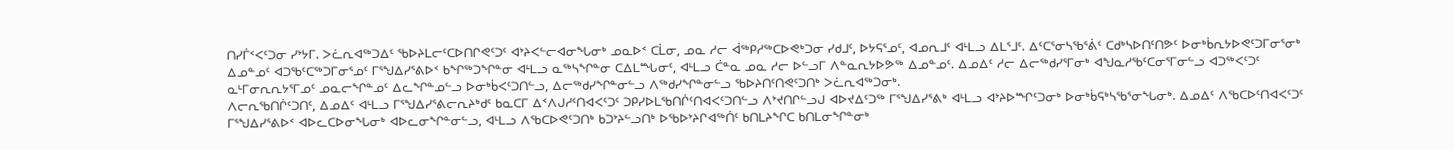ᑎᓯᒦᑉᐸᑦᑐᓂ ᓯᔾᔭᒥ. ᐳᓛᕆᐊᖅᑐᐃᑦ ᖃᐅᔨᒪᓕᑦᑕᐅᑎᒋᕙᑦᑐᑦ ᐊᔾᔨᐸᓪᓕᐊᓂᖓᓂᒃ ᓄᓇᐅᑉ ᑕᒫᓂ, ᓄᓇ ᓱᓕ ᐋᖅᑭᓱᖅᑕᐅᕙᒃᑐᓂ ᓯᑯᒧᑦ, ᐅᔭᕋᕐᓄᑦ, ᐊᓄᕆᒧᑦ ᐊᒻᒪᓗ ᐃᒪᕐᒧᑦ. ᐃᑦᑕᕐᓂᓴᖃᕐᕖᑦ ᑕᑯᒃᓴᐅᑎᑦᑎᕗᑦ ᐅᓂᒃᑳᕆᔭᐅᕙᑦᑐᒥᓂᕐᓂᒃ ᐃᓄᓐᓄᑦ ᐊᑐᖃᑦᑕᖅᑐᒥᓂᕐᓄᑦ ᒥᕐᖑᐃᓯᕐᕕᐅᑉ ᑲᖏᖅᑐᖏᓐᓂ ᐊᒻᒪᓗ ᓇᖅᓴᖏᓐᓂ ᑕᐃᒪᙵᓂᑦ, ᐊᒻᒪᓗ ᑖᓐᓇ ᓄᓇ ᓱᓕ ᐅᓪᓗᒥ ᐱᓐᓇᕆᔭᐅᕗᖅ ᐃᓄᓐᓄᑦ. ᐃᓄᐃᑦ ᓱᓕ ᐃᓕᖅᑯᓯᕐᒥᓂᒃ ᐊᖑᓇᓱᖃᑦᑕᓂᕐᒥᓂᓪᓗ ᐊᑐᖅᐸᑦᑐᑦ ᓇᒻᒥᓂᕆᕆᔭᕐᒥᓄᑦ ᓄᓇᓕᖏᓐᓄᑦ ᐃᓚᖏᓐᓄᓪᓗ ᐅᓂᒃᑳᐸᑦᑐᑎᓪᓗ, ᐃᓕᖅᑯᓯᖏᓐᓂᓪᓗ ᐱᖅᑯᓯᖏᓐᓂᓪᓗ ᖃᐅᔨᑎᑦᑎᕙᑦᑐᑎᒃ ᐳᓛᕆᐊᖅᑐᓂᒃ.
ᐱᓕᕆᖃᑎᒌᑦᑐᑎᑦ, ᐃᓄᐃᑦ ᐊᒻᒪᓗ ᒥᕐᖑᐃᓯᕐᕕᓕᕆᔨᒃᑯᑦ ᑲᓇᑕᒥ ᐃᑉᐱᒍᓱᑦᑎᐊᐸᑦᑐᑦ ᑐᑭᓯᐅᒪᖃᑎᒌᑦᑎᐊᐸᑦᑐᑎᓪᓗ ᐱᔾᔪᑎᒋᓪᓗᒍ ᐊᐅᔪᐃᑦᑐᖅ ᒥᕐᖑᐃᓯᕐᕕᒃ ᐊᒻᒪᓗ ᐊᔾᔨᐅᙱᑦᑐᓂᒃ ᐅᓂᒃᑳᕋᒃᓴᖃᕐᓂᖓᓂᒃ. ᐃᓄᐃᑦ ᐱᖃᑕᐅᑦᑎᐊᐸᑦᑐᑦ ᒥᕐᖑᐃᓯᕐᕕᐅᑉ ᐊᐅᓚᑕᐅᓂᖓᓂᒃ ᐊᐅᓚᓂᖏᓐᓂᓪᓗ, ᐊᒻᒪᓗ ᐱᖃᑕᐅᕙᑦᑐᑎᒃ ᑲᑐᔾᔨᓪᓗᑎᒃ ᐅᖃᐅᔾᔨᒋᐊᖅᑏᑦ ᑲᑎᒪᔨᖏᑕ ᑲᑎᒪᓂᖏᓐᓂᒃ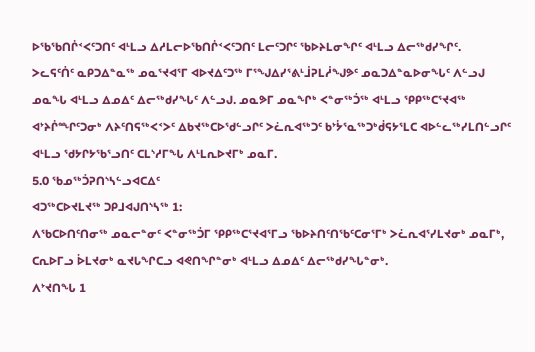ᐅᖃᖃᑎᒌᑉᐸᑦᑐᑎᑦ ᐊᒻᒪᓗ ᐃᓱᒪᓕᐅᖃᑎᒌᑉᐸᑦᑐᑎᑦ ᒪᓕᑦᑐᒋᑦ ᖃᐅᔨᒪᓂᖏᑦ ᐊᒻᒪᓗ ᐃᓕᖅᑯᓯᖏᑦ.
ᐳᓚᕋᑦᑏᑦ ᓇᑭᑐᐃᓐᓇᖅ ᓄᓇᕐᔪᐊᕐᒥ ᐊᐅᔪᐃᑦᑐᖅ ᒥᕐᖑᐃᓯᕐᕕᒻᒨᕈᒪᓲᖑᕗᑦ ᓄᓇᑐᐃᓐᓇᐅᓂᖓᑦ ᐱᓪᓗᒍ ᓄᓇᖓ ᐊᒻᒪᓗ ᐃᓄᐃᑦ ᐃᓕᖅᑯᓯᖓᑦ ᐱᓪᓗᒍ. ᓄᓇᕗᒥ ᓄᓇᖏᒃ ᐸᓐᓂᖅᑑᖅ ᐊᒻᒪᓗ ᕿᑭᖅᑕᕐᔪᐊᖅ ᐊᔾᔨᒌᙱᑦᑐᓂᒃ ᐱᔨᑦᑎᕋᖅᐸᑉᐳᑦ ᐃᑲᔪᖅᑕᐅᖁᓪᓗᒋᑦ ᐳᓛᕆᐊᖅᑐᑦ ᑲᔾᔮᕐᓇᖅᑐᒃᑰᕋᔭᕐᒪᑕ ᐊᐅᓪᓚᖅᓯᒪᑎᓪᓗᒋᑦ ᐊᒻᒪᓗ ᖁᔭᒋᔭᖃᕐᓗᑎᑦ ᑕᒪᔅᓱᒥᖓ ᐱᒻᒪᕆᐅᔪᒥᒃ ᓄᓇᒥ.
5.0 ᖃᓄᖅᑑᕈᑎᔅᓴᓪᓗᐊᑕᐃᑦ
ᐊᑐᖅᑕᐅᔪᒪᔪᖅ ᑐᑭᒧᐊᒍᑎᔅᓴᖅ 1:
ᐱᖃᑕᐅᑎᑦᑎᓂᖅ ᓄᓇᓕᓐᓂᑦ ᐸᓐᓂᖅᑑᒥ ᕿᑭᖅᑕᕐᔪᐊᕐᒥᓗ ᖃᐅᔨᑎᑦᑎᖃᑦᑕᓂᕐᒥᒃ ᐳᓛᕆᐊᕐᓯᒪᔪᓂᒃ ᓄᓇᒥᒃ, ᑕᕆᐅᒥᓗ ᐆᒪᔪᓂᒃ ᓇᔪᒐᖏᑕᓗ ᐊᕙᑎᖏᓐᓂᒃ ᐊᒻᒪᓗ ᐃᓄᐃᑦ ᐃᓕᖅᑯᓯᖓᓐᓂᒃ.
ᐱᔾᔪᑎᖓ 1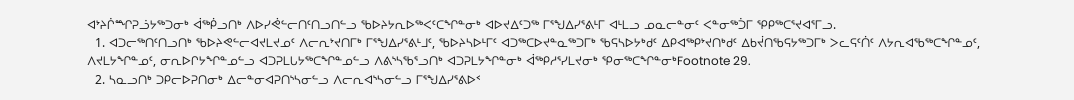ᐊᔾᔨᒌᙱᕈᓘᔭᖅᑐᓂᒃ ᐋᖅᑮᓗᑎᒃ ᐱᐅᓯᕚᓪᓕᑎᑦᑎᓗᑎᓪᓗ ᖃᐅᔨᔭᕆᐅᖅᐸᑦᑕᖏᓐᓂᒃ ᐊᐅᔪᐃᑦᑐᖅ ᒥᕐᖑᐃᓯᕐᕕᒻᒥ ᐊᒻᒪᓗ ᓄᓇᓕᓐᓂᑦ ᐸᓐᓂᖅᑑᒥ ᕿᑭᖅᑕᕐᔪᐊᕐᒥᓗ.
  1. ᐊᑐᓕᖅᑎᑦᑎᓗᑎᒃ ᖃᐅᔨᕙᓪᓕᐊᔪᒪᔪᓄᑦ ᐱᓕᕆᔾᔪᑎᒥᒃ ᒥᕐᖑᐃᓯᕐᕕᒻᒧᑦ, ᖃᐅᔨᓴᐅᒻᒥᑦ ᐊᑐᖅᑕᐅᔪᓐᓇᖅᑐᒥᒃ ᖃᕋᓴᐅᔭᒃᑯᑦ ᐃᑭᐊᖅᑭᔾᔪᑎᒃᑯᑦ ᐃᑲᔫᑎᖃᕋᔭᖅᑐᒥᒃ ᐳᓚᕋᑦᑏᑦ ᐱᔭᕆᐊᖃᖅᑕᖏᓐᓄᑦ, ᐱᔪᒪᔭᖏᓐᓄᑦ, ᓂᕆᐅᒋᔭᖏᓐᓄᓪᓗ ᐊᑐᕈᒪᒐᔭᖅᑕᖏᓐᓄᓪᓗ ᐱᕕᔅᓴᖃᕐᓗᑎᒃ ᐊᑐᕈᒪᔭᖏᓐᓂᒃ ᐋᖅᑭᓱᕐᓯᒪᔪᓂᒃ ᕿᓂᖅᑕᖏᓐᓂᒃFootnote 29.
  2. ᓴᓇᓗᑎᒃ ᑐᑭᓕᐅᕈᑎᓂᒃ ᐃᓕᓐᓂᐊᕈᑎᔅᓴᓂᓪᓗ ᐱᓕᕆᐊᔅᓴᓂᓪᓗ ᒥᕐᖑᐃᓯᕐᕕᐅᑉ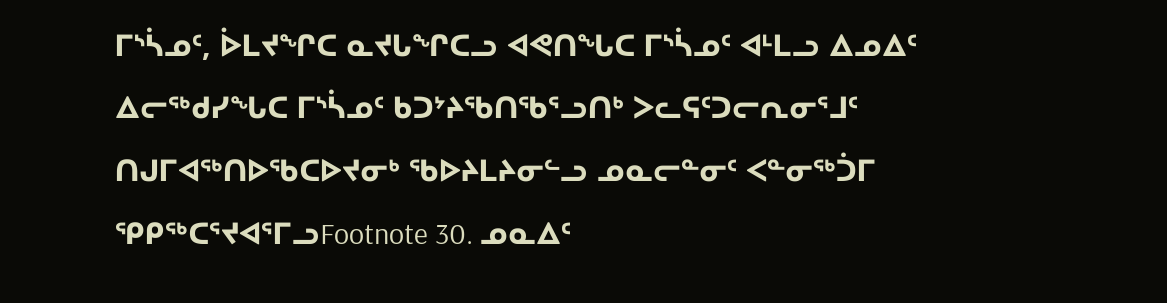ᒥᔅᓵᓄᑦ, ᐆᒪᔪᖏᑕ ᓇᔪᒐᖏᑕᓗ ᐊᕙᑎᖓᑕ ᒥᔅᓵᓄᑦ ᐊᒻᒪᓗ ᐃᓄᐃᑦ ᐃᓕᖅᑯᓯᖓᑕ ᒥᔅᓵᓄᑦ ᑲᑐᔾᔨᖃᑎᖃᕐᓗᑎᒃ ᐳᓚᕋᑦᑐᓕᕆᓂᕐᒧᑦ ᑎᒍᒥᐊᖅᑎᐅᖃᑕᐅᔪᓂᒃ ᖃᐅᔨᒪᔨᓂᓪᓗ ᓄᓇᓕᓐᓂᑦ ᐸᓐᓂᖅᑑᒥ ᕿᑭᖅᑕᕐᔪᐊᕐᒥᓗFootnote 30. ᓄᓇᐃᑦ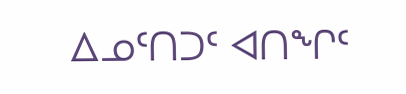ᐃᓄᑦᑎᑐᑦ ᐊᑎᖏᑦ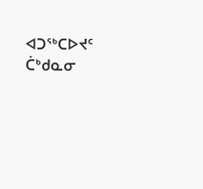ᐊᑐᖅᑕᐅᔪᑦ ᑖᒃᑯᓇᓂ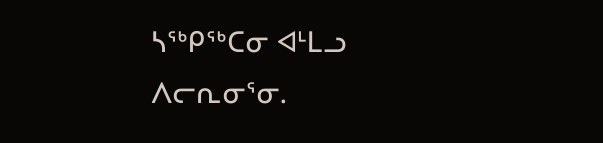ᓴᖅᑭᖅᑕᓂ ᐊᒻᒪᓗ ᐱᓕᕆᓂᕐᓂ.